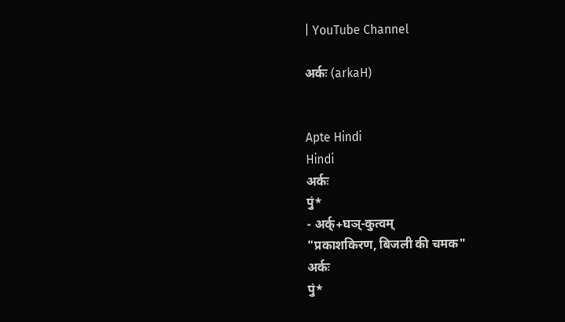| YouTube Channel

अर्कः (arkaH)


Apte Hindi
Hindi
अर्कः
पुं*
- अर्क्+घञ्-कुत्वम्
"प्रकाशकिरण, बिजली की चमक"
अर्कः
पुं*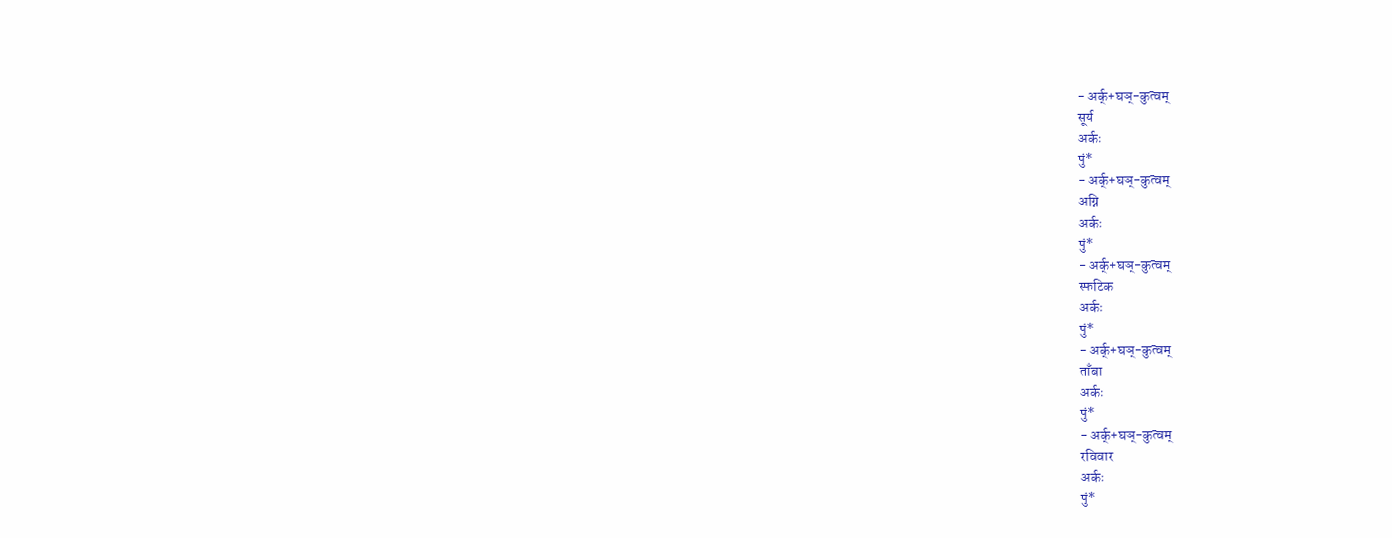- अर्क्+घञ्-कुत्वम्
सूर्य
अर्कः
पुं*
- अर्क्+घञ्-कुत्वम्
अग्नि
अर्कः
पुं*
- अर्क्+घञ्-कुत्वम्
स्फटिक
अर्कः
पुं*
- अर्क्+घञ्-कुत्वम्
ताँबा
अर्कः
पुं*
- अर्क्+घञ्-कुत्वम्
रविवार
अर्कः
पुं*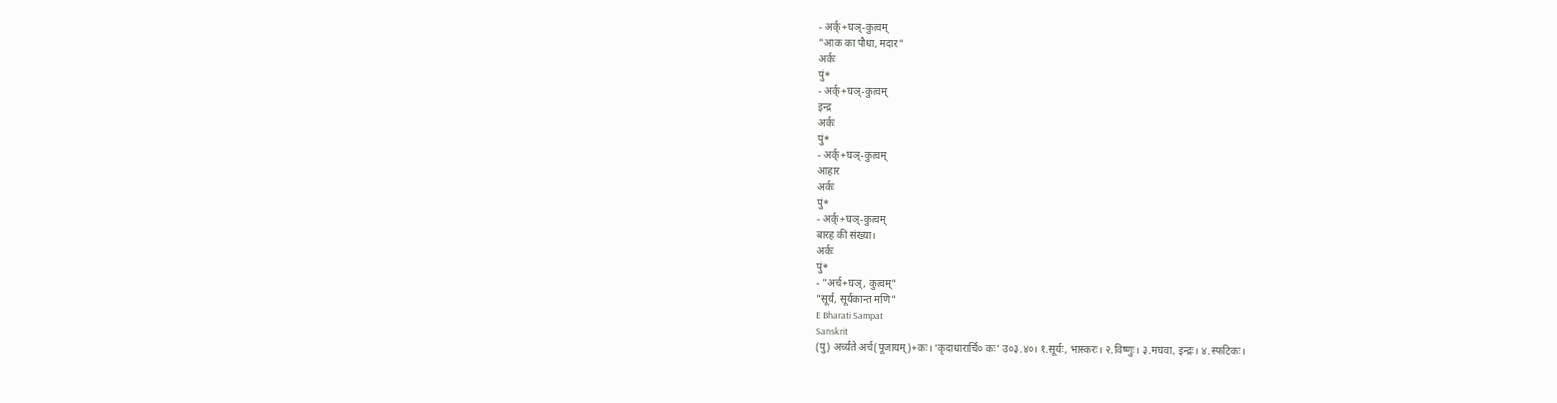- अर्क्+घञ्-कुत्वम्
"आक का पौधा, मदार"
अर्कः
पुं*
- अर्क्+घञ्-कुत्वम्
इन्द्र
अर्कः
पुं*
- अर्क्+घञ्-कुत्वम्
आहार
अर्कः
पुं*
- अर्क्+घञ्-कुत्वम्
बारह की संख्या।
अर्कः
पुं*
- "अर्च+घञ्, कुत्वम्"
"सूर्य, सूर्यकान्त मणि"
E Bharati Sampat
Sanskrit
(पु) अर्च्यते अर्च(पूजायम्)+कः। ‘कृदाधारार्चि० कः’ उ०३.४०। १.सूर्यः, भास्करः। २.विष्णुः। ३.मघवा, इन्द्रः। ४.स्फटिकः।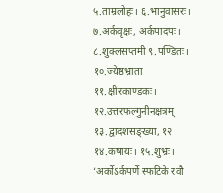५.ताम्रलोहः। ६.भानुवासरः। ७.अर्कवृक्षः, अर्कपादपः। ८.शुक्लसप्तमी ९.पण्डितः। १०.ज्येष्ठभ्राता ११.क्षीरकाण्डकः। १२.उत्तरफल्गुनीनक्षत्रम् १३.द्वादशसङ्ख्या, १२ १४.कषायः। १५.शुभ्रः। ‘अर्कोऽर्कपर्णे स्फटिके रवौ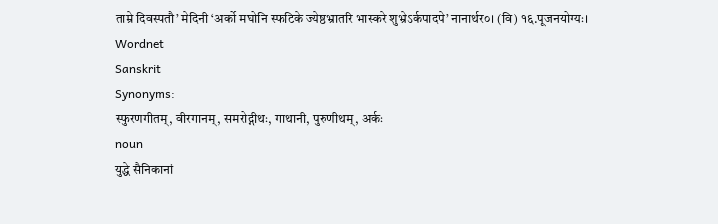ताम्रे दिवस्पतौ’ मेदिनी ‘अर्को मघोनि स्फटिके ज्येष्ठभ्रातरि भास्करे शुभ्रेऽर्कपादपे’ नानार्थर०। (वि) १६.पूजनयोग्यः।
Wordnet
Sanskrit
Synonyms:
स्फुरणगीतम्, वीरगानम्, समरोद्गीथः, गाथानी, पुरुणीथम्, अर्कः
noun
युद्धे सैनिकानां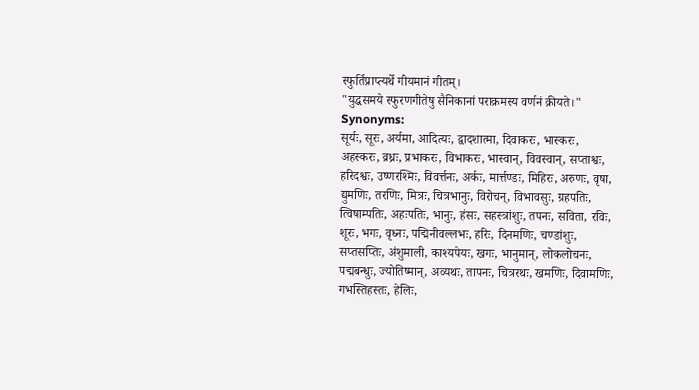स्फुर्तिप्राप्त्यर्थे गीयमानं गीतम्।
"युद्धसमये स्फुरणगीतेषु सैनिकानां पराक्रमस्य वर्णनं क्रीयते।"
Synonyms:
सूर्यः, सूरः, अर्यमा, आदित्यः, द्वादशात्मा, दिवाकरः, भास्करः, अहस्करः, व्रध्रः, प्रभाकरः, विभाकरः, भास्वान्, विवस्वान्, सप्ताश्वः, हरिदश्वः, उष्णरश्मिः, विवर्त्तनः, अर्कः, मार्त्तण्डः, मिहिरः, अरुणः, वृषा, द्युमणिः, तरणिः, मित्रः, चित्रभानुः, विरोचन्, विभावसुः, ग्रहपतिः, त्विषाम्पतिः, अहःपतिः, भानुः, हंसः, सहस्त्रांशुः, तपनः, सविता, रविः, शूरः, भगः, वृध्नः, पद्मिनीवल्लभः, हरिः, दिनमणिः, चण्डांशुः, सप्तसप्तिः, अंशुमाली, काश्यपेयः, खगः, भानुमान्, लोकलोचनः, पद्मबन्धुः, ज्योतिष्मान्, अव्यथः, तापनः, चित्ररथः, खमणिः, दिवामणिः, गभस्तिहस्तः, हेलिः,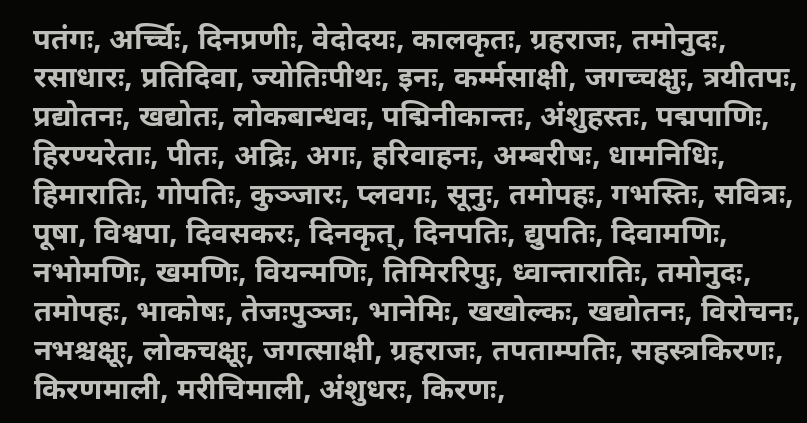पतंगः, अर्च्चिः, दिनप्रणीः, वेदोदयः, कालकृतः, ग्रहराजः, तमोनुदः, रसाधारः, प्रतिदिवा, ज्योतिःपीथः, इनः, कर्म्मसाक्षी, जगच्चक्षुः, त्रयीतपः, प्रद्योतनः, खद्योतः, लोकबान्धवः, पद्मिनीकान्तः, अंशुहस्तः, पद्मपाणिः, हिरण्यरेताः, पीतः, अद्रिः, अगः, हरिवाहनः, अम्बरीषः, धामनिधिः, हिमारातिः, गोपतिः, कुञ्जारः, प्लवगः, सूनुः, तमोपहः, गभस्तिः, सवित्रः, पूषा, विश्वपा, दिवसकरः, दिनकृत्, दिनपतिः, द्युपतिः, दिवामणिः, नभोमणिः, खमणिः, वियन्मणिः, तिमिररिपुः, ध्वान्तारातिः, तमोनुदः, तमोपहः, भाकोषः, तेजःपुञ्जः, भानेमिः, खखोल्कः, खद्योतनः, विरोचनः, नभश्चक्षूः, लोकचक्षूः, जगत्साक्षी, ग्रहराजः, तपताम्पतिः, सहस्त्रकिरणः, किरणमाली, मरीचिमाली, अंशुधरः, किरणः,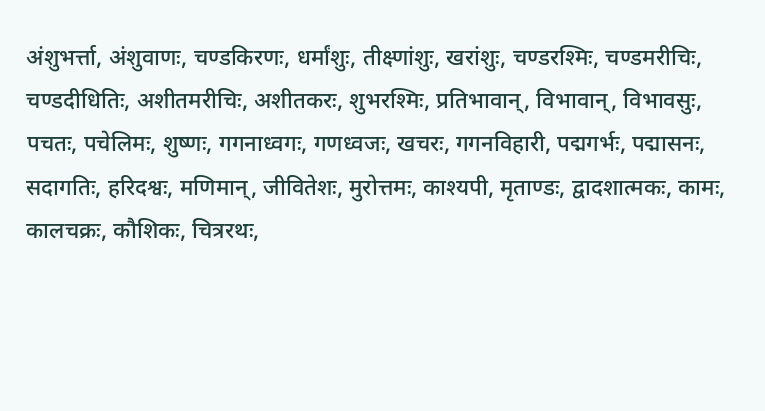अंशुभर्त्ता, अंशुवाणः, चण्डकिरणः, धर्मांशुः, तीक्ष्णांशुः, खरांशुः, चण्डरश्मिः, चण्डमरीचिः, चण्डदीधितिः, अशीतमरीचिः, अशीतकरः, शुभरश्मिः, प्रतिभावान्, विभावान्, विभावसुः, पचतः, पचेलिमः, शुष्णः, गगनाध्वगः, गणध्वजः, खचरः, गगनविहारी, पद्मगर्भः, पद्मासनः, सदागतिः, हरिदश्वः, मणिमान्, जीवितेशः, मुरोत्तमः, काश्यपी, मृताण्डः, द्वादशात्मकः, कामः, कालचक्रः, कौशिकः, चित्ररथः,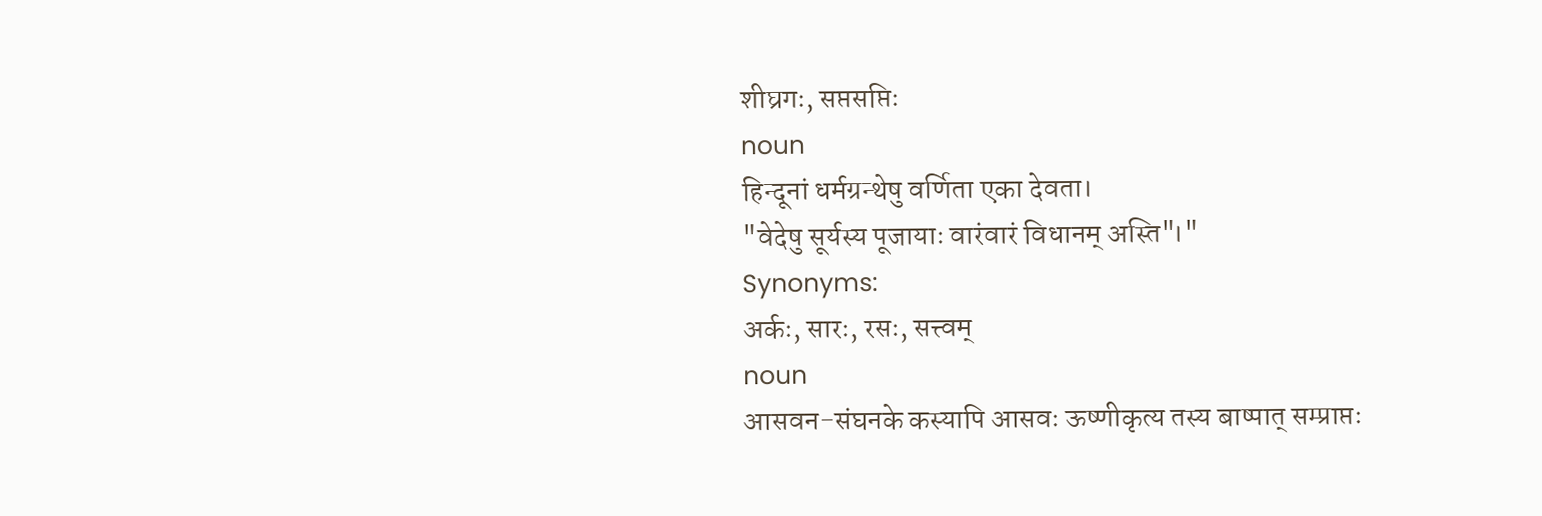शीघ्रगः, सप्तसप्तिः
noun
हिन्दूनां धर्मग्रन्थेषु वर्णिता एका देवता।
"वेदेषु सूर्यस्य पूजायाः वारंवारं विधानम् अस्ति"।"
Synonyms:
अर्कः, सारः, रसः, सत्त्वम्
noun
आसवन-संघनके कस्यापि आसवः ऊष्णीकृत्य तस्य बाष्पात् सम्प्राप्तः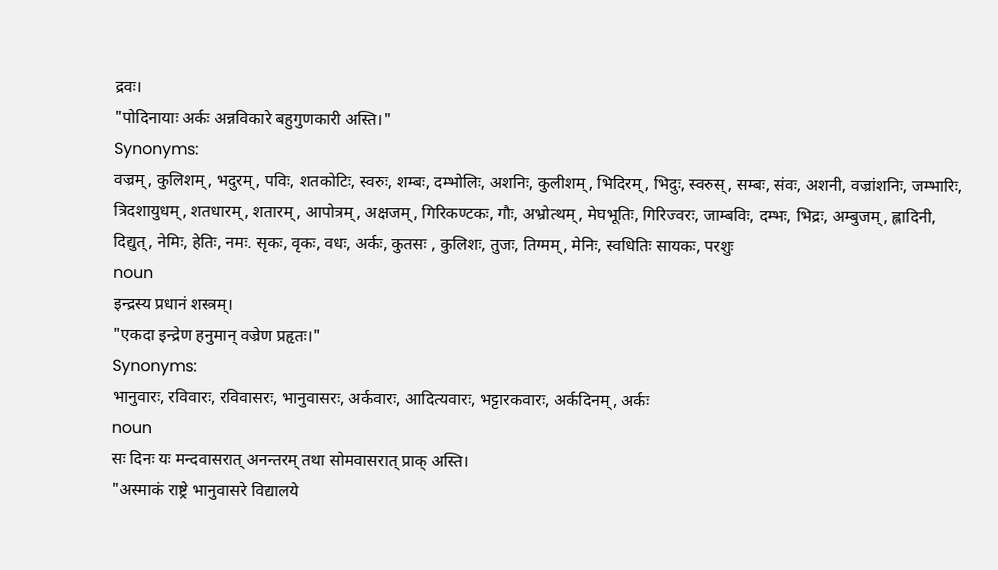द्रवः।
"पोदिनायाः अर्कः अन्नविकारे बहुगुणकारी अस्ति।"
Synonyms:
वज्रम्, कुलिशम्, भदुरम्, पविः, शतकोटिः, स्वरुः, शम्बः, दम्भोलिः, अशनिः, कुलीशम्, भिदिरम्, भिदुः, स्वरुस्, सम्बः, संवः, अशनी, वज्रांशनिः, जम्भारिः, त्रिदशायुधम्, शतधारम्, शतारम्, आपोत्रम्, अक्षजम्, गिरिकण्टकः, गौः, अभ्रोत्थम्, मेघभूतिः, गिरिज्वरः, जाम्बविः, दम्भः, भिद्रः, अम्बुजम्, ह्लादिनी, दिद्युत्, नेमिः, हेतिः, नमः. सृकः, वृकः, वधः, अर्कः, कुतसः , कुलिशः, तुजः, तिग्मम्, मेनिः, स्वधितिः सायकः, परशुः
noun
इन्द्रस्य प्रधानं शस्त्रम्।
"एकदा इन्द्रेण हनुमान् वज्रेण प्रहृतः।"
Synonyms:
भानुवारः, रविवारः, रविवासरः, भानुवासरः, अर्कवारः, आदित्यवारः, भट्टारकवारः, अर्कदिनम्, अर्कः
noun
सः दिनः यः मन्दवासरात् अनन्तरम् तथा सोमवासरात् प्राक् अस्ति।
"अस्माकं राष्ट्रे भानुवासरे विद्यालये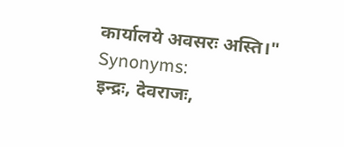कार्यालये अवसरः अस्ति।"
Synonyms:
इन्द्रः, देवराजः,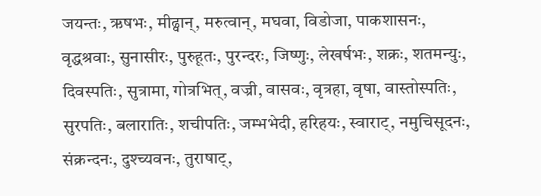जयन्तः, ऋषभः, मीढ्वान्, मरुत्वान्, मघवा, विडोजा, पाकशासनः, वृद्धश्रवाः, सुनासीरः, पुरुहूतः, पुरन्दरः, जिष्णुः, लेखर्षभः, शक्रः, शतमन्युः, दिवस्पतिः, सुत्रामा, गोत्रभित्, वज्री, वासवः, वृत्रहा, वृषा, वास्तोस्पतिः, सुरपतिः, बलारातिः, शचीपतिः, जम्भभेदी, हरिहयः, स्वाराट्, नमुचिसूदनः, संक्रन्दनः, दुश्च्यवनः, तुराषाट्,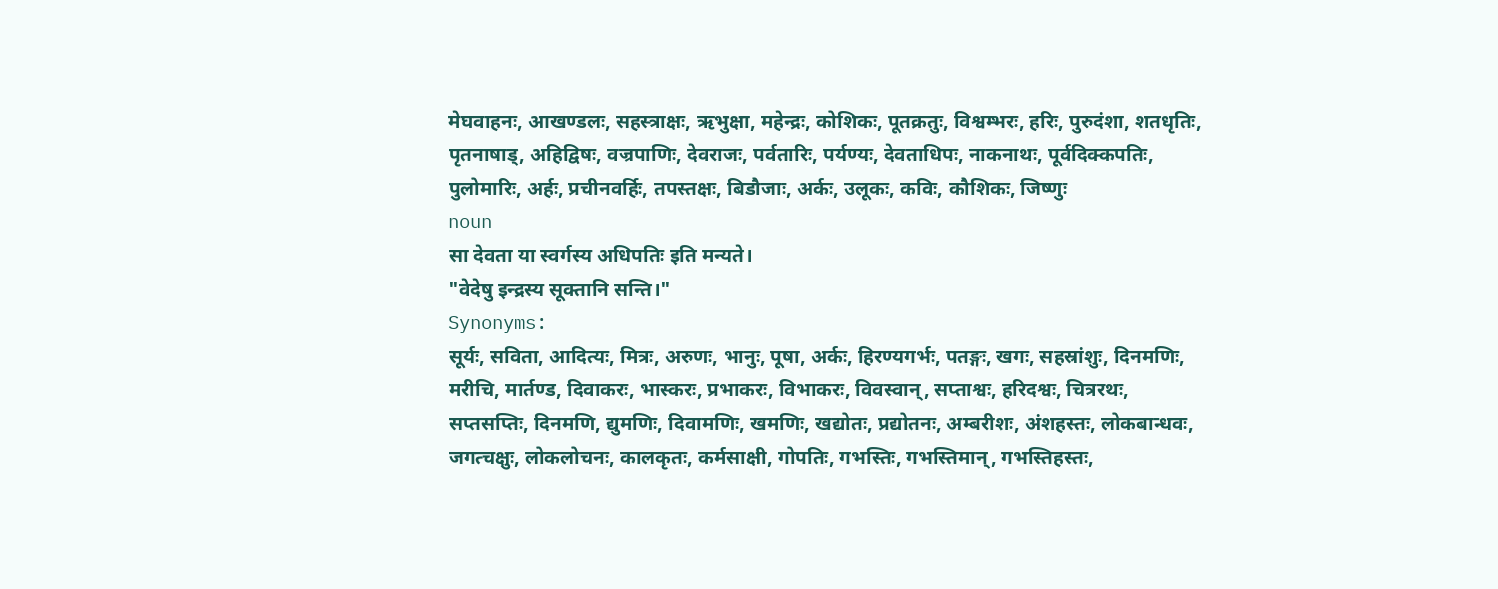मेघवाहनः, आखण्डलः, सहस्त्राक्षः, ऋभुक्षा, महेन्द्रः, कोशिकः, पूतक्रतुः, विश्वम्भरः, हरिः, पुरुदंशा, शतधृतिः, पृतनाषाड्, अहिद्विषः, वज्रपाणिः, देवराजः, पर्वतारिः, पर्यण्यः, देवताधिपः, नाकनाथः, पूर्वदिक्कपतिः, पुलोमारिः, अर्हः, प्रचीनवर्हिः, तपस्तक्षः, बिडौजाः, अर्कः, उलूकः, कविः, कौशिकः, जिष्णुः
noun
सा देवता या स्वर्गस्य अधिपतिः इति मन्यते।
"वेदेषु इन्द्रस्य सूक्तानि सन्ति।"
Synonyms:
सूर्यः, सविता, आदित्यः, मित्रः, अरुणः, भानुः, पूषा, अर्कः, हिरण्यगर्भः, पतङ्गः, खगः, सहस्रांशुः, दिनमणिः, मरीचि, मार्तण्ड, दिवाकरः, भास्करः, प्रभाकरः, विभाकरः, विवस्वान्, सप्ताश्वः, हरिदश्वः, चित्ररथः, सप्तसप्तिः, दिनमणि, द्युमणिः, दिवामणिः, खमणिः, खद्योतः, प्रद्योतनः, अम्बरीशः, अंशहस्तः, लोकबान्धवः, जगत्चक्षुः, लोकलोचनः, कालकृतः, कर्मसाक्षी, गोपतिः, गभस्तिः, गभस्तिमान्, गभस्तिहस्तः,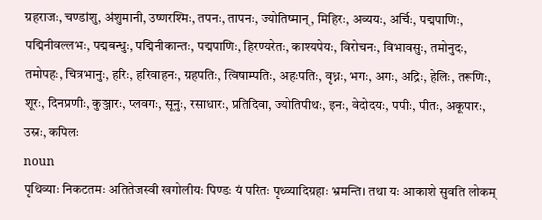ग्रहराजः, चण्डांशु, अंशुमानी, उष्णरश्मिः, तपनः, तापनः, ज्योतिष्मान्, मिहिरः, अव्ययः, अर्चिः, पद्मपाणिः, पद्मिनीवल्लभः, पद्मबन्धुः, पद्मिनीकान्तः, पद्मपाणिः, हिरण्यरेतः, काश्यपेयः, विरोचनः, विभावसुः, तमोनुदः, तमोपहः, चित्रभानुः, हरिः, हरिवाहनः, ग्रहपतिः, त्विषाम्पतिः, अहःपतिः, वृध्नः, भगः, अगः, अद्रिः, हेलिः, तरूणिः, शूरः, दिनप्रणीः, कुञ्जारः, प्लवगः, सूनुः, रसाधारः, प्रतिदिवा, ज्योतिपीथः, इनः, वेदोदयः, पपीः, पीतः, अकूपारः, उस्रः, कपिलः
noun
पृथिव्याः निकटतमः अतितेजस्वी खगोलीयः पिण्डः यं परितः पृथ्व्यादिग्रहाः भ्रमन्ति। तथा यः आकाशे सुवति लोकम्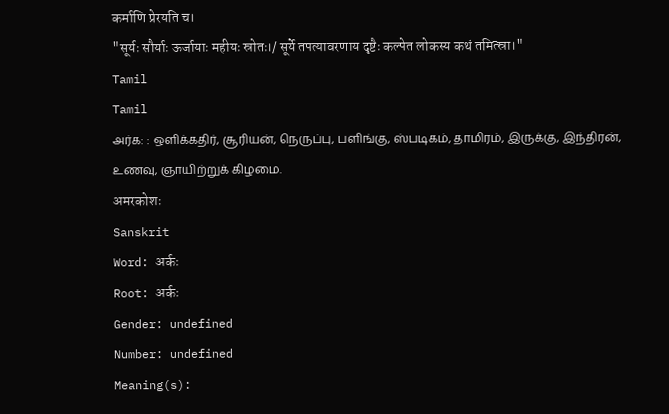कर्माणि प्रेरयति च।
"सूर्यः सौर्याः ऊर्जायाः महीयः स्रोतः।/ सूर्ये तपत्यावरणाय दृष्टैः कल्पेत लोकस्य कथं तमित्स्रा।"
Tamil
Tamil
அர்க: : ஒளிக்கதிர், சூரியன், நெருப்பு, பளிங்கு, ஸ்படிகம், தாமிரம், இருக்கு, இந்திரன், உணவு, ஞாயிற்றுக் கிழமை.
अमरकोशः
Sanskrit
Word: अर्कः
Root: अर्कः
Gender: undefined
Number: undefined
Meaning(s):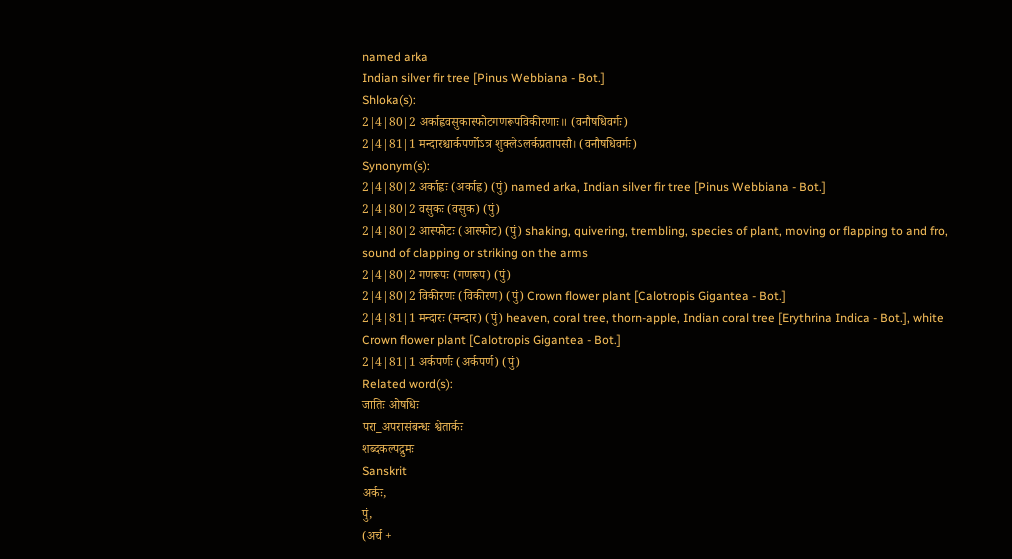named arka
Indian silver fir tree [Pinus Webbiana - Bot.]
Shloka(s):
2|4|80|2 अर्काह्ववसुकास्फोटगणरूपविकीरणाः॥ (वनौषधिवर्गः)
2|4|81|1 मन्दारश्चार्कपर्णोऽत्र शुक्लेऽलर्कप्रतापसौ। (वनौषधिवर्गः)
Synonym(s):
2|4|80|2 अर्काह्वः (अर्काह्व) (पुं) named arka, Indian silver fir tree [Pinus Webbiana - Bot.]
2|4|80|2 वसुकः (वसुक) (पुं)
2|4|80|2 आस्फोटः (आस्फोट) (पुं) shaking, quivering, trembling, species of plant, moving or flapping to and fro, sound of clapping or striking on the arms
2|4|80|2 गणरूपः (गणरूप) (पुं)
2|4|80|2 विकीरणः (विकीरण) (पुं) Crown flower plant [Calotropis Gigantea - Bot.]
2|4|81|1 मन्दारः (मन्दार) (पुं) heaven, coral tree, thorn-apple, Indian coral tree [Erythrina Indica - Bot.], white Crown flower plant [Calotropis Gigantea - Bot.]
2|4|81|1 अर्कपर्णः (अर्कपर्ण) (पुं)
Related word(s):
जातिः ओषधिः
परा_अपरासंबन्धः श्वेतार्कः
शब्दकल्पद्रुमः
Sanskrit
अर्कः,
पुं,
(अर्च +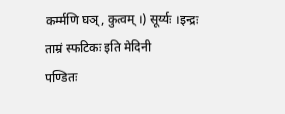कर्म्मणि घञ्, कुत्वम् ।) सूर्य्यः ।इन्द्रः ताम्रं स्फटिकः इति मेदिनी
पण्डितः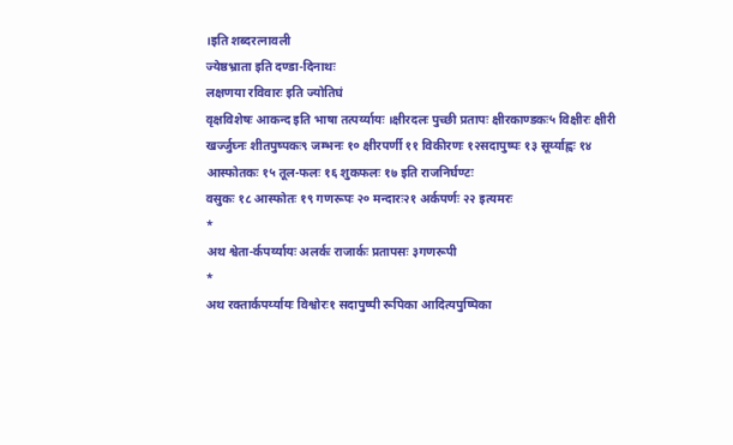।इति शब्दरत्नावली
ज्येष्ठभ्राता इति दण्डा-दिनाथः
लक्षणया रविवारः इति ज्योतिघं
वृक्षविशेषः आकन्द इति भाषा तत्पर्य्यायः ।क्षीरदलः पुच्छी प्रतापः क्षीरकाण्डकः५ विक्षीरः क्षीरी खर्ज्जुघ्नः शीतपुष्पकः९ जम्भनः १० क्षीरपर्णी ११ विकीरणः १२सदापुष्पः १३ सूर्य्याह्वः १४ आस्फोतकः १५ तूल-फलः १६ शुकफलः १७ इति राजनिर्घण्टः
वसुकः १८ आस्फोतः १९ गणरूपः २० मन्दारः२१ अर्कपर्णः २२ इत्यमरः
*
अथ श्वेता-र्कपर्य्यायः अलर्कः राजार्कः प्रतापसः ३गणरूपी
*
अथ रक्तार्कपर्य्यायः विश्वोरः१ सदापुष्पी रूपिका आदित्यपुष्पिका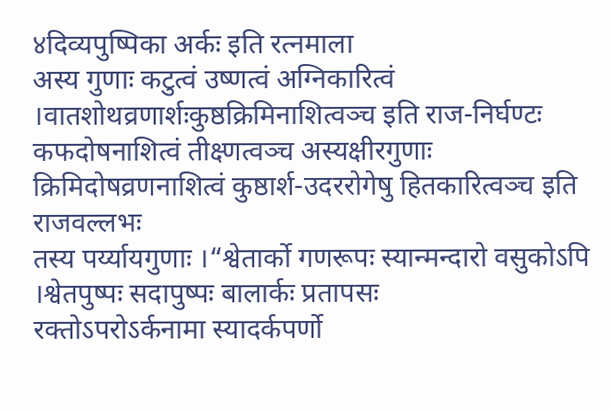४दिव्यपुष्पिका अर्कः इति रत्नमाला
अस्य गुणाः कटुत्वं उष्णत्वं अग्निकारित्वं ।वातशोथव्रणार्शःकुष्ठक्रिमिनाशित्वञ्च इति राज-निर्घण्टः
कफदोषनाशित्वं तीक्ष्णत्वञ्च अस्यक्षीरगुणाः क्रिमिदोषव्रणनाशित्वं कुष्ठार्श-उदररोगेषु हितकारित्वञ्च इति राजवल्लभः
तस्य पर्य्यायगुणाः ।“श्वेतार्को गणरूपः स्यान्मन्दारो वसुकोऽपि ।श्वेतपुष्पः सदापुष्पः बालार्कः प्रतापसः
रक्तोऽपरोऽर्कनामा स्यादर्कपर्णो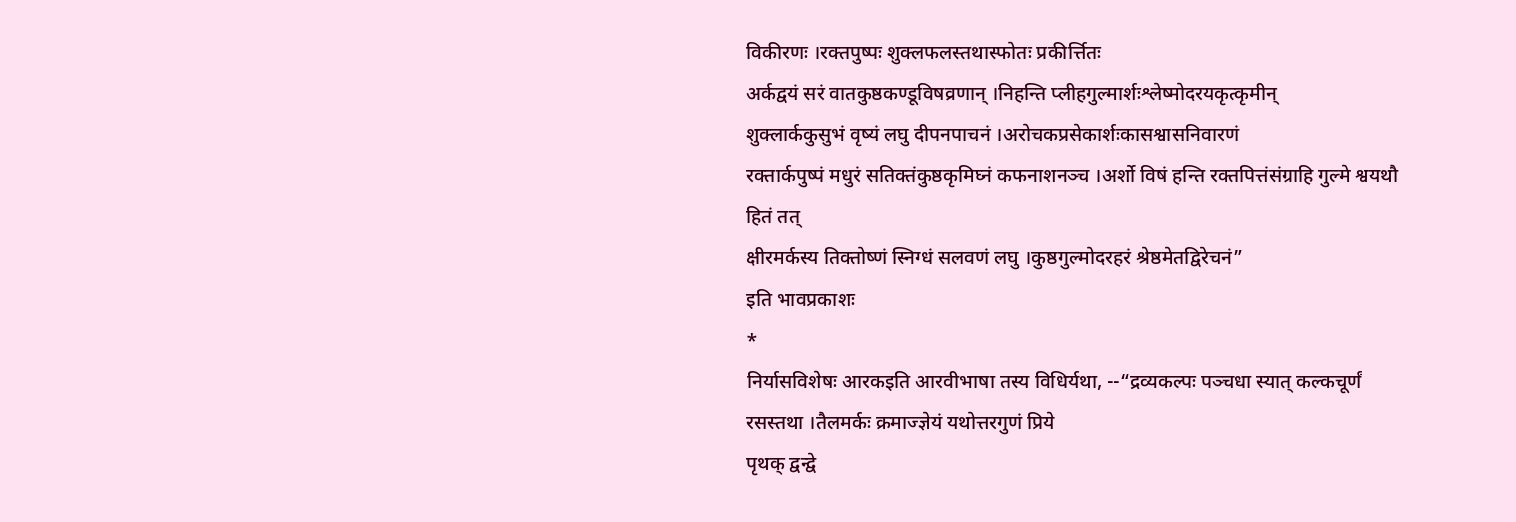विकीरणः ।रक्तपुष्पः शुक्लफलस्तथास्फोतः प्रकीर्त्तितः
अर्कद्वयं सरं वातकुष्ठकण्डूविषव्रणान् ।निहन्ति प्लीहगुल्मार्शःश्लेष्मोदरयकृत्कृमीन्
शुक्लार्ककुसुभं वृष्यं लघु दीपनपाचनं ।अरोचकप्रसेकार्शःकासश्वासनिवारणं
रक्तार्कपुष्पं मधुरं सतिक्तंकुष्ठकृमिघ्नं कफनाशनञ्च ।अर्शो विषं हन्ति रक्तपित्तंसंग्राहि गुल्मे श्वयथौ हितं तत्
क्षीरमर्कस्य तिक्तोष्णं स्निग्धं सलवणं लघु ।कुष्ठगुल्मोदरहरं श्रेष्ठमेतद्विरेचनं”
इति भावप्रकाशः
*
निर्यासविशेषः आरकइति आरवीभाषा तस्य विधिर्यथा, --“द्रव्यकल्पः पञ्चधा स्यात् कल्कचूर्णं रसस्तथा ।तैलमर्कः क्रमाज्ज्ञेयं यथोत्तरगुणं प्रिये
पृथक् द्वन्द्वे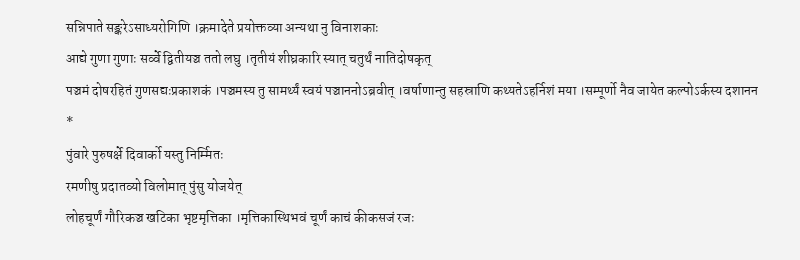सन्निपाते सङ्करेऽसाध्यरोगिणि ।क्रमादेते प्रयोक्तव्या अन्यथा नु विनाशकाः
आद्ये गुणा गुणाः सर्व्वे द्वितीयञ्च ततो लघु ।तृतीयं शीघ्रकारि स्यात् चतुर्थं नातिदोषकृत्
पञ्चमं दोषरहितं गुणसद्यःप्रकाशकं ।पञ्चमस्य तु सामर्थ्यं स्वयं पञ्चाननोऽब्रवीत् ।वर्षाणान्तु सहस्राणि कथ्यतेऽहर्निशं मया ।सम्पूर्णो नैव जायेत कल्पोऽर्कस्य दशानन
*
पुंवारे पुरुषर्क्षे दिवार्को यस्तु निर्म्मितः
रमणीषु प्रदातव्यो विलोमात् पुंसु योजयेत्
लोहचूर्णं गौरिकञ्च खटिका भृष्टमृत्तिका ।मृत्तिकास्थिभवं चूर्णं काचं कीकसजं रजः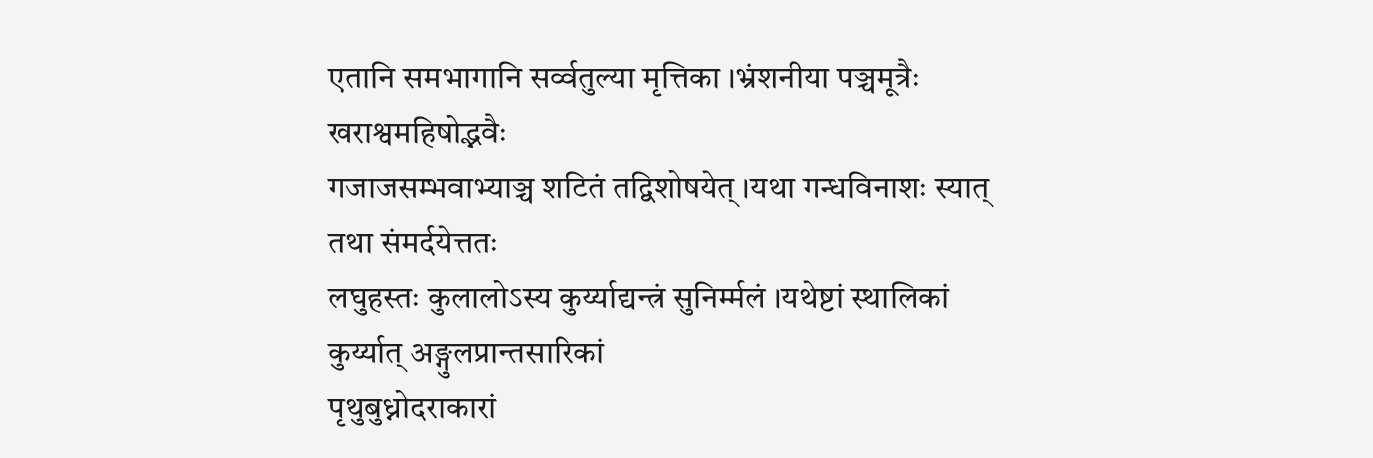एतानि समभागानि सर्व्वतुल्या मृत्तिका ।भ्रंशनीया पञ्चमूत्रैः खराश्वमहिषोद्भवैः
गजाजसम्भवाभ्याञ्च शटितं तद्विशोषयेत् ।यथा गन्धविनाशः स्यात् तथा संमर्दयेत्ततः
लघुहस्तः कुलालोऽस्य कुर्य्याद्यन्त्रं सुनिर्म्मलं ।यथेष्टां स्थालिकां कुर्य्यात् अङ्गुलप्रान्तसारिकां
पृथुबुध्नोदराकारां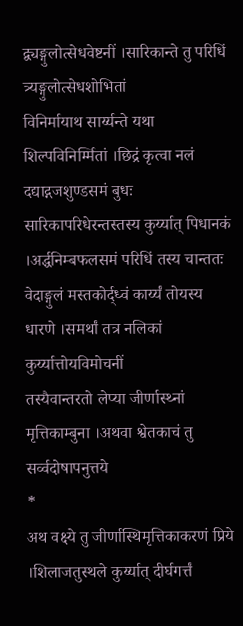द्व्यङ्गुलोत्सेधवेष्टनीं ।सारिकान्ते तु परिधिं त्र्यङ्गुलोत्सेधशोभितां
विनिर्मायाथ सार्य्यन्ते यथा शिल्पविनिर्म्मितां ।छिद्रं कृत्वा नलं दद्याद्गजशुण्डसमं बुधः
सारिकापरिधेरन्तस्तस्य कुर्य्यात् पिधानकं ।अर्द्धनिम्बफलसमं परिधिं तस्य चान्ततः
वेदाङ्गुलं मस्तकोर्द्ध्वं कार्य्यं तोयस्य धारणे ।समर्थां तत्र नलिकां कुर्य्यात्तोयविमोचनीं
तस्यैवान्तरतो लेप्या जीर्णास्थ्नां मृत्तिकाम्बुना ।अथवा श्वेतकाचं तु सर्व्वदोषापनुत्तये
*
अथ वक्ष्ये तु जीर्णास्थिमृत्तिकाकरणं प्रिये ।शिलाजतुस्थले कुर्य्यात् दीर्घगर्त्तं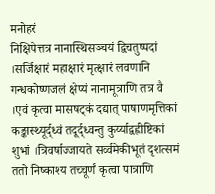मनोहरं
निक्षिपेत्तत्र नानास्थिसञ्चयं द्विचतुष्पदां ।सर्जिक्षारं महाक्षारं मृत्क्षारं लवणानि
गन्धकोष्णजलं क्षेप्यं नानामूत्राणि तत्र वै ।एवं कृत्वा मासषट्कं दद्यात् पाषाणमृत्तिकां
कङ्कास्थ्यूर्द्ध्वं तदूर्द्ध्वन्तु कुर्य्याद्वह्नीष्टिकां शुभां ।त्रिवर्षाज्जायते सर्व्वमेकीभूतं दृशत्समं
ततो निष्काश्य तच्चूर्णं कृत्वा पात्राणि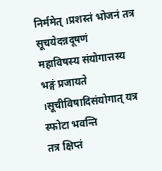निर्ममेत् ।प्रशस्तं भोजनं तत्र सूचयेदन्नदूषणं
महाविषस्य संयोगात्तस्य भङ्गं प्रजायते ।सूचीविषादिसंयोगात् यत्र स्फोटा भवन्ति
तत्र क्षिप्तं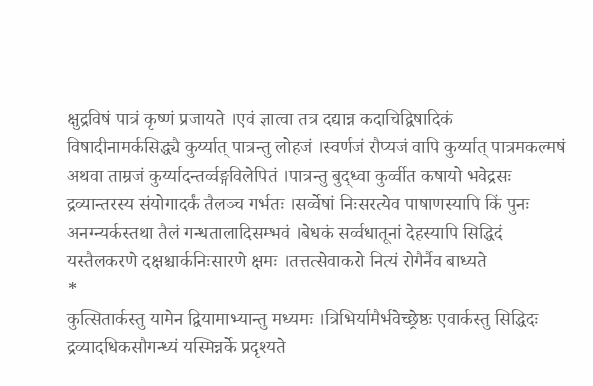क्षुद्रविषं पात्रं कृष्णं प्रजायते ।एवं ज्ञात्वा तत्र दद्यान्न कदाचिद्विषादिकं
विषादीनामर्कसिद्ध्यै कुर्य्यात् पात्रन्तु लोहजं ।स्वर्णजं रौप्यजं वापि कुर्य्यात् पात्रमकल्मषं
अथवा ताम्रजं कुर्य्यादन्तर्व्वङ्गविलेपितं ।पात्रन्तु बुद्ध्वा कुर्व्वीत कषायो भवेद्रसः
द्रव्यान्तरस्य संयोगादर्कं तैलञ्च गर्भतः ।सर्व्वेषां निःसरत्येव पाषाणस्यापि किं पुनः
अनग्न्यर्कस्तथा तैलं गन्धतालादिसम्भवं ।बेधकं सर्व्वधातूनां देहस्यापि सिद्धिदं
यस्तैलकरणे दक्षश्चार्कनिःसारणे क्षमः ।तत्तत्सेवाकरो नित्यं रोगैर्नैव बाध्यते
*
कुत्सितार्कस्तु यामेन द्वियामाभ्यान्तु मध्यमः ।त्रिभिर्यामैर्भवेच्छ्रेष्ठः एवार्कस्तु सिद्धिदः
द्रव्यादधिकसौगन्ध्यं यस्मिन्नर्के प्रदृश्यते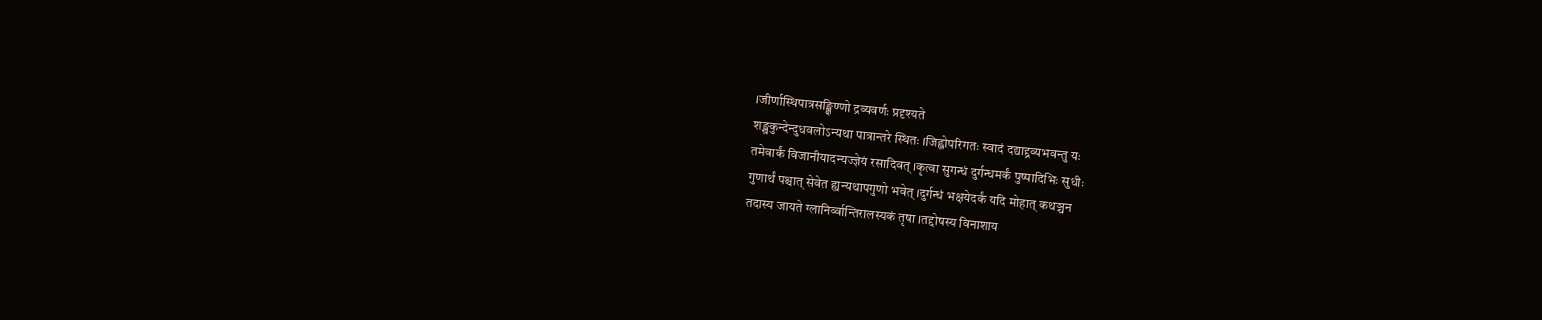।जीर्णास्थिपात्रसङ्क्षिण्णो द्रव्यवर्णः प्रदृश्यते
शङ्खकुन्देन्दुधवलोऽन्यथा पात्रान्तरे स्थितः ।जिह्वोपरिगतः स्वादं दद्याद्द्रव्यभवन्तु यः
तमेवार्कं विजानीयादन्यज्ज्ञेयं रसादिवत् ।कृत्वा सुगन्धं दुर्गन्धमर्कं पुष्पादिभिः सुधीः
गुणार्थं पश्चात् सेवेत ह्यन्यथापगुणो भवेत् ।दुर्गन्धं भक्षयेदर्कं यदि मोहात् कथञ्चन
तदास्य जायते ग्लानिर्व्वान्तिरालस्यकं तृषा ।तद्दोषस्य विनाशाय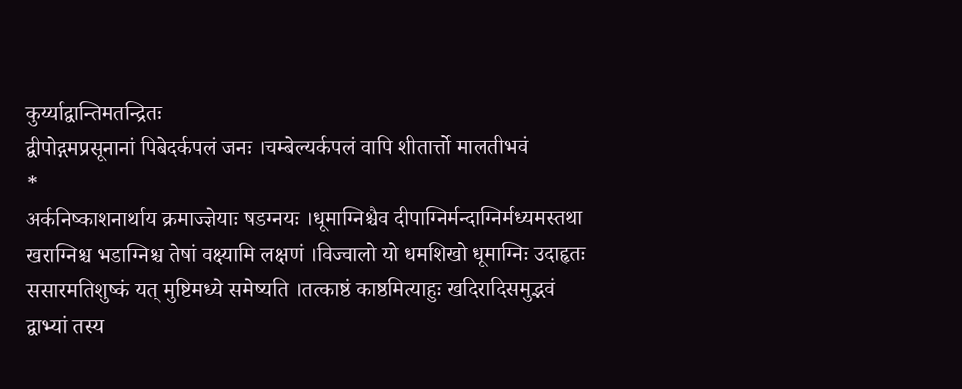कुर्य्याद्वान्तिमतन्द्रितः
द्वीपोद्गमप्रसूनानां पिबेदर्कपलं जनः ।चम्बेल्यर्कपलं वापि शीतार्त्तो मालतीभवं
*
अर्कनिष्काशनार्थाय क्रमाज्ज्ञेयाः षडग्नयः ।धूमाग्निश्चैव दीपाग्निर्मन्दाग्निर्मध्यमस्तथा
खराग्निश्च भडाग्निश्च तेषां वक्ष्यामि लक्षणं ।विज्वालो यो धमशिखो धूमाग्निः उदाहृतः
ससारमतिशुष्कं यत् मुष्टिमध्ये समेष्यति ।तत्काष्ठं काष्ठमित्याहुः खदिरादिसमुद्भवं
द्वाभ्यां तस्य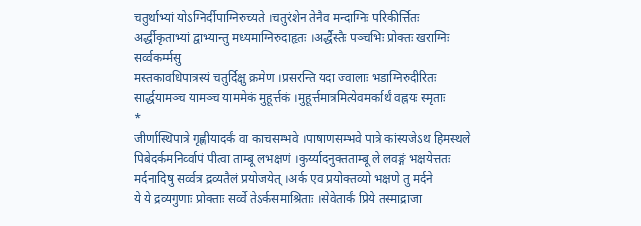चतुर्थाभ्यां योऽग्निर्दीपाग्निरुच्यते ।चतुरंशेन तेनैव मन्दाग्निः परिकीर्त्तितः
अर्द्धीकृताभ्यां द्वाभ्यान्तु मध्यमाग्निरुदाहृतः ।अर्द्धैस्तैः पञ्चभिः प्रोक्तः खराग्निः सर्व्वकर्म्मसु
मस्तकावधिपात्रस्यं चतुर्दिक्षु क्रमेण ।प्रसरन्ति यदा ज्वालाः भडाग्निरुदीरितः
सार्द्धयामञ्च यामञ्च याममेकं मुहूर्त्तकं ।मुहूर्त्तमात्रमित्येवमर्कार्थं वह्नयः स्मृताः
*
जीर्णास्थिपात्रे गृह्णीयादर्कं वा काचसम्भवे ।पाषाणसम्भवे पात्रे कांस्यजेऽथ हिमस्थले
पिबेदर्कमनिर्व्वापं पीत्वा ताम्बू लभक्षणं ।कुर्य्यादनुक्तताम्बू ले लवङ्गं भक्षयेत्ततः
मर्दनादिषु सर्व्वत्र द्रव्यतैलं प्रयोजयेत् ।अर्क एव प्रयोक्तव्यो भक्षणे तु मर्दने
ये ये द्रव्यगुणाः प्रोक्ताः सर्व्वे तेऽर्कसमाश्रिताः ।सेवेतार्कं प्रिये तस्माद्राजा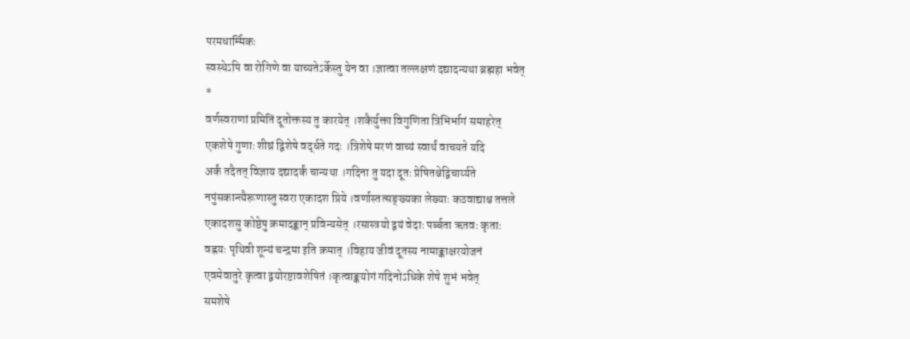परमधार्म्मिकः
स्वस्थेऽपि वा रोगिणे वा याच्यतेऽर्केस्तु येन वा ।ज्ञात्वा तल्लक्षणं दद्यादन्यथा ब्रह्महा भवेत्
*
वर्णस्वराणां प्रमितिं दूतोक्तस्य तु कारयेत् ।शकैर्युक्ता विगुणिता त्रिभिर्भागं समाहरेत्
एकशेषे गुणाः शीघ्रं द्विशेषे वर्द्धते गदः ।त्रिशेषे मरणं वाच्यं स्वार्थं वाचयते यदि
अर्कं तदैतत् विज्ञाय दद्यादर्कं चान्यथा ।गदिना तु यदा दूतः प्रेषितश्चेद्विचार्य्यते
नपुंसकान्त्यैरूणास्तु स्वरा एकादश प्रिये ।वर्णास्तत्सङ्ख्यका लेख्याः कठवाद्याश्च तत्तले
एकादशसु कोष्ठेषु क्रमादङ्कान् प्रविन्यसेत् ।रसास्त्रयो द्वयं वेदाः पर्ब्बता ऋतवः कृताः
वह्नयः पृथिवी शून्यं चन्द्रमा इति क्रमात् ।विहाय जीवं दूतस्य नामाङ्काक्षरयोजनं
एवमेवातुरे कृत्वा द्वयोरष्टावशेषितं ।कृत्वाङ्कयोगं गदिनोऽधिके शेषे शुभं भवेत्
समशेषे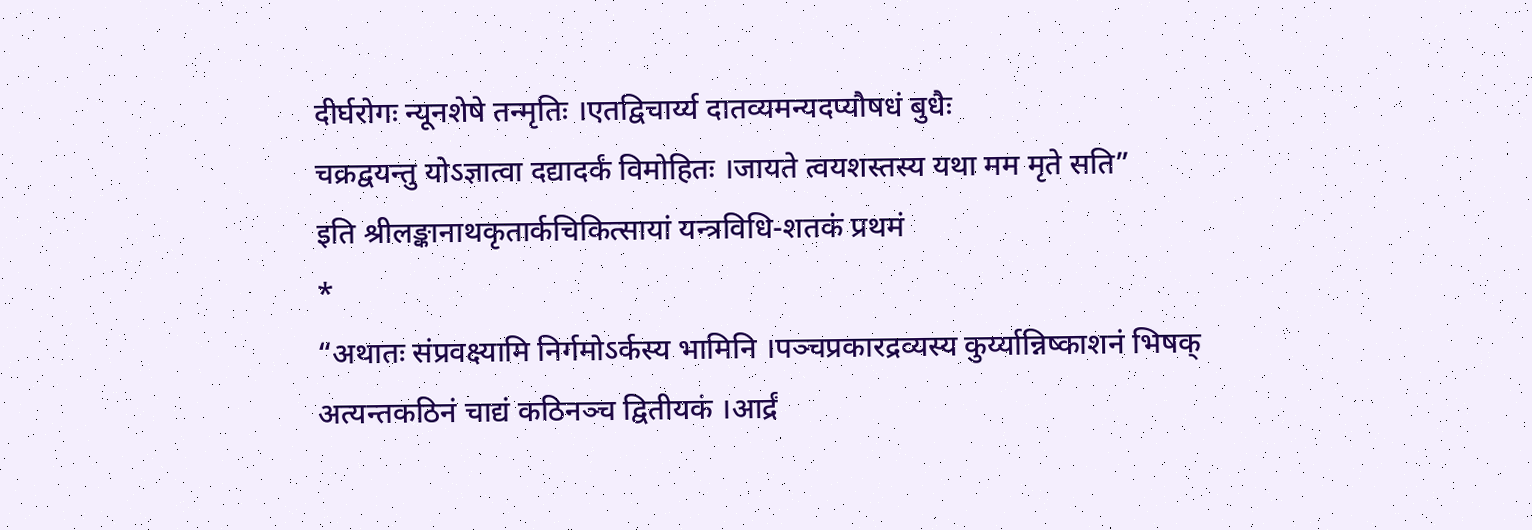दीर्घरोगः न्यूनशेषे तन्मृतिः ।एतद्विचार्य्य दातव्यमन्यदप्यौषधं बुधैः
चक्रद्वयन्तु योऽज्ञात्वा दद्यादर्कं विमोहितः ।जायते त्वयशस्तस्य यथा मम मृते सति”
इति श्रीलङ्कानाथकृतार्कचिकित्सायां यन्त्रविधि-शतकं प्रथमं
*
“अथातः संप्रवक्ष्यामि निर्गमोऽर्कस्य भामिनि ।पञ्चप्रकारद्रव्यस्य कुर्य्यान्निष्काशनं भिषक्
अत्यन्तकठिनं चाद्यं कठिनञ्च द्वितीयकं ।आर्द्रं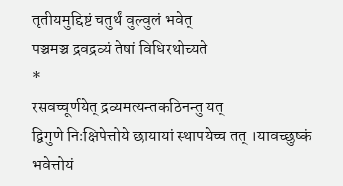तृतीयमुद्दिष्टं चतुर्थं वुल्वुलं भवेत्
पञ्चमञ्च द्रवद्रव्यं तेषां विधिरथोच्यते
*
रसवच्चूर्णयेत् द्रव्यमत्यन्तकठिनन्तु यत्
द्विगुणे निःक्षिपेत्तोये छायायां स्थापयेच्च तत् ।यावच्छुष्कं भवेत्तोयं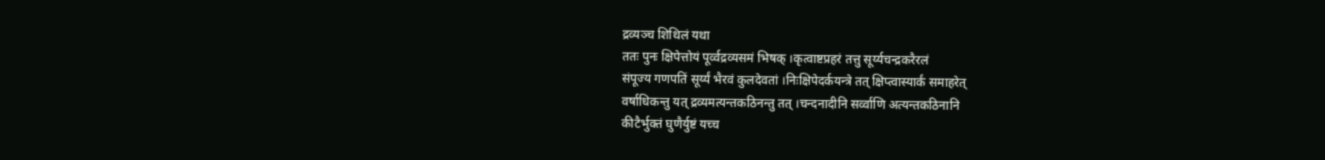द्रव्यञ्च शिथिलं यथा
ततः पुनः क्षिपेत्तोयं पूर्व्वद्रव्यसमं भिषक् ।कृत्वाष्टप्रहरं तत्तु सूर्य्यचन्द्रकरैरलं
संपूज्य गणपतिं सूर्य्यं भैरवं कुलदेवतां ।निःक्षिपेदर्कयन्त्रे तत् क्षिप्त्वास्यार्कं समाहरेत्
वर्षाधिकन्तु यत् द्रव्यमत्यन्तकठिनन्तु तत् ।चन्दनादीनि सर्व्वाणि अत्यन्तकठिनानि
कीटैर्भुक्तं घुणैर्युष्टं यच्च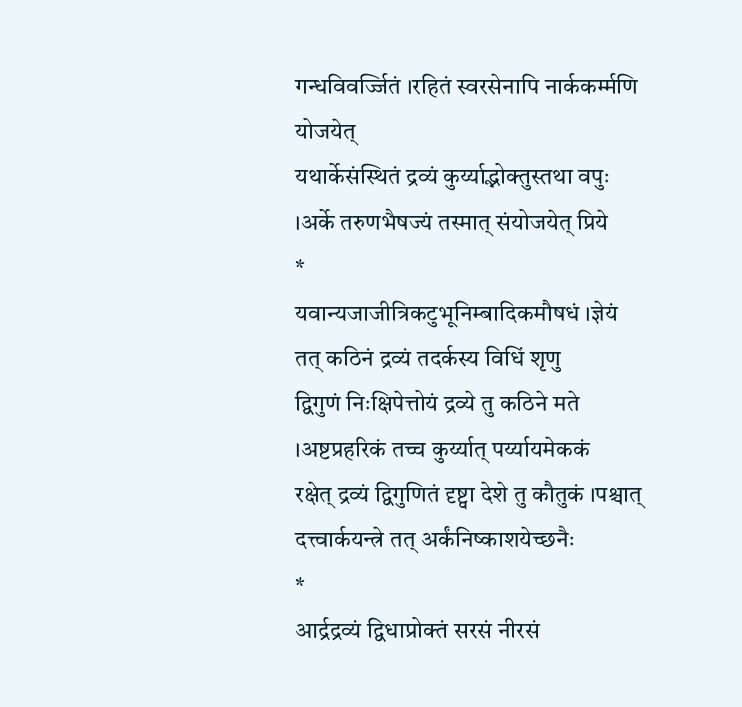गन्धविवर्ज्जितं ।रहितं स्वरसेनापि नार्ककर्म्मणि योजयेत्
यथार्केसंस्थितं द्रव्यं कुर्य्याद्भोक्तुस्तथा वपुः ।अर्के तरुणभैषज्यं तस्मात् संयोजयेत् प्रिये
*
यवान्यजाजीत्रिकटुभूनिम्बादिकमौषधं ।ज्ञेयं तत् कठिनं द्रव्यं तदर्कस्य विधिं शृणु
द्विगुणं निःक्षिपेत्तोयं द्रव्ये तु कठिने मते ।अष्टप्रहरिकं तच्च कुर्य्यात् पर्य्यायमेककं
रक्षेत् द्रव्यं द्विगुणितं दृष्ट्वा देशे तु कौतुकं ।पश्चात् दत्त्वार्कयन्त्रे तत् अर्कंनिष्काशयेच्छनैः
*
आर्द्रद्रव्यं द्विधाप्रोक्तं सरसं नीरसं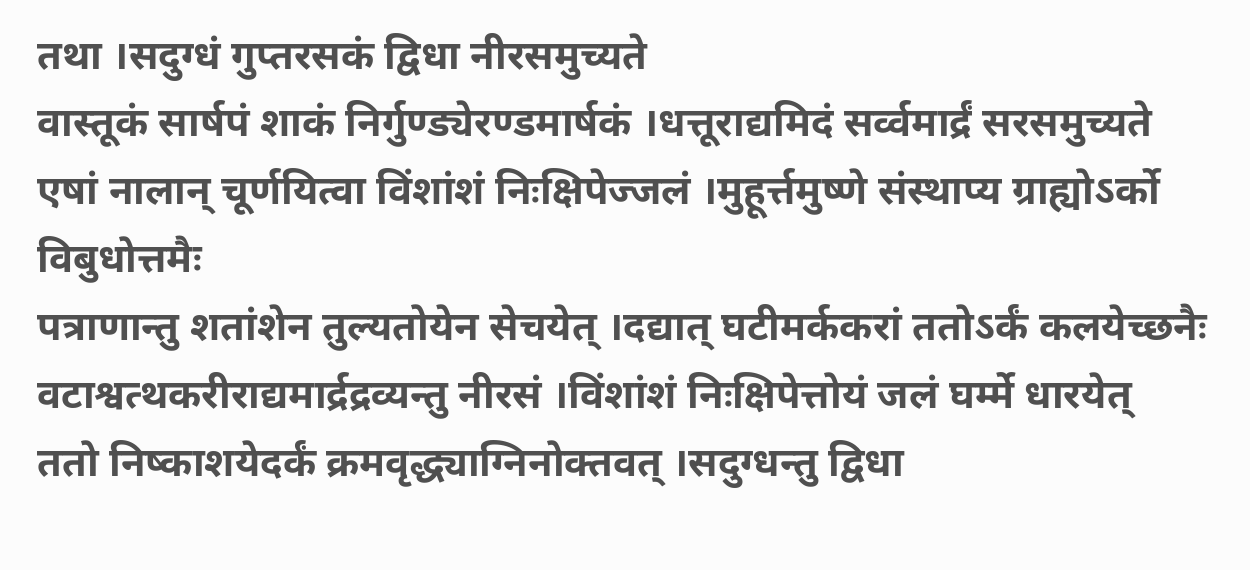तथा ।सदुग्धं गुप्तरसकं द्विधा नीरसमुच्यते
वास्तूकं सार्षपं शाकं निर्गुण्ड्येरण्डमार्षकं ।धत्तूराद्यमिदं सर्व्वमार्द्रं सरसमुच्यते
एषां नालान् चूर्णयित्वा विंशांशं निःक्षिपेज्जलं ।मुहूर्त्तमुष्णे संस्थाप्य ग्राह्योऽर्को विबुधोत्तमैः
पत्राणान्तु शतांशेन तुल्यतोयेन सेचयेत् ।दद्यात् घटीमर्ककरां ततोऽर्कं कलयेच्छनैः
वटाश्वत्थकरीराद्यमार्द्रद्रव्यन्तु नीरसं ।विंशांशं निःक्षिपेत्तोयं जलं घर्म्मे धारयेत्
ततो निष्काशयेदर्कं क्रमवृद्ध्याग्निनोक्तवत् ।सदुग्धन्तु द्विधा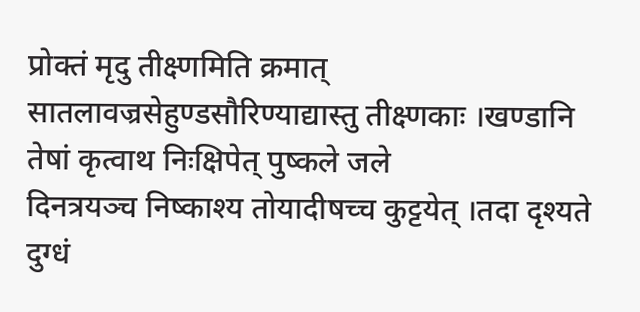प्रोक्तं मृदु तीक्ष्णमिति क्रमात्
सातलावज्रसेहुण्डसौरिण्याद्यास्तु तीक्ष्णकाः ।खण्डानि तेषां कृत्वाथ निःक्षिपेत् पुष्कले जले
दिनत्रयञ्च निष्काश्य तोयादीषच्च कुट्टयेत् ।तदा दृश्यते दुग्धं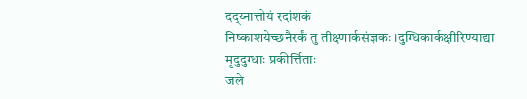दद्य्नात्तोयं रदांशकं
निष्काशयेच्छनैरर्कं तु तीक्ष्णार्कसंज्ञकः ।दुग्धिकार्कक्षीरिण्याद्या मृदुदुग्धाः प्रकीर्त्तिताः
जले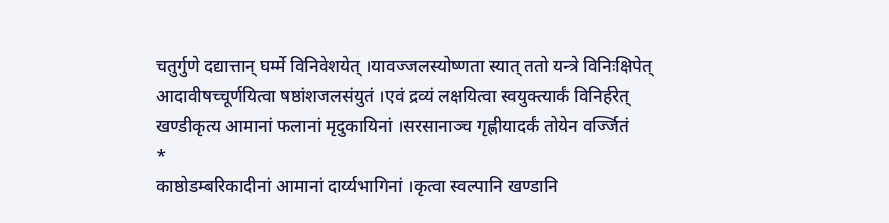चतुर्गुणे दद्यात्तान् घर्म्मे विनिवेशयेत् ।यावज्जलस्योष्णता स्यात् ततो यन्त्रे विनिःक्षिपेत्
आदावीषच्चूर्णयित्वा षष्ठांशजलसंयुतं ।एवं द्रव्यं लक्षयित्वा स्वयुक्त्यार्कं विनिर्हरेत्
खण्डीकृत्य आमानां फलानां मृदुकायिनां ।सरसानाञ्च गृह्णीयादर्कं तोयेन वर्ज्जितं
*
काष्ठोडम्बरिकादीनां आमानां दार्य्यभागिनां ।कृत्वा स्वल्पानि खण्डानि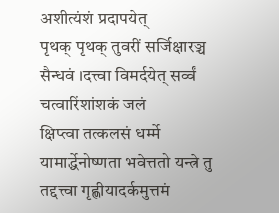अशीत्यंशं प्रदापयेत्
पृथक् पृथक् तुवरीं सर्जिक्षारञ्च सैन्धवं ।दत्त्वा विमर्दयेत् सर्व्वं चत्वारिंशांशकं जलं
क्षिप्त्वा तत्कलसं धर्म्मे यामार्द्धेनोष्णता भवेत्ततो यन्त्रे तु तद्दत्त्वा गृह्णीयादर्कमुत्तमं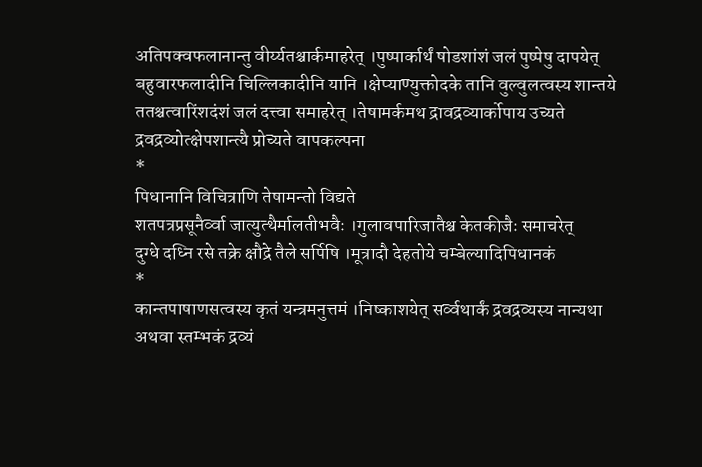अतिपक्वफलानान्तु वीर्य्यतश्चार्कमाहरेत् ।पुष्पार्कार्थं षोडशांशं जलं पुष्पेषु दापयेत्
बहुवारफलादीनि चिल्लिकादीनि यानि ।क्षेप्याण्युक्तोदके तानि वुल्वुलत्वस्य शान्तये
ततश्चत्वारिंशदंशं जलं दत्त्वा समाहरेत् ।तेषामर्कमथ द्रावद्रव्यार्कोपाय उच्यते
द्रवद्रव्योत्क्षेपशान्त्यै प्रोच्यते वापकल्पना
*
पिधानानि विचित्राणि तेषामन्तो विद्यते
शतपत्रप्रसूनैर्व्वा जात्युत्थैर्मालतीभवैः ।गुलावपारिजातैश्च केतकीजैः समाचरेत्
दुग्धे दध्नि रसे तक्रे क्षौद्रे तैले सर्पिषि ।मूत्रादौ देहतोये चम्बेल्यादिपिधानकं
*
कान्तपाषाणसत्वस्य कृतं यन्त्रमनुत्तमं ।निष्काशयेत् सर्व्वथार्कं द्रवद्रव्यस्य नान्यथा
अथवा स्तम्भकं द्रव्यं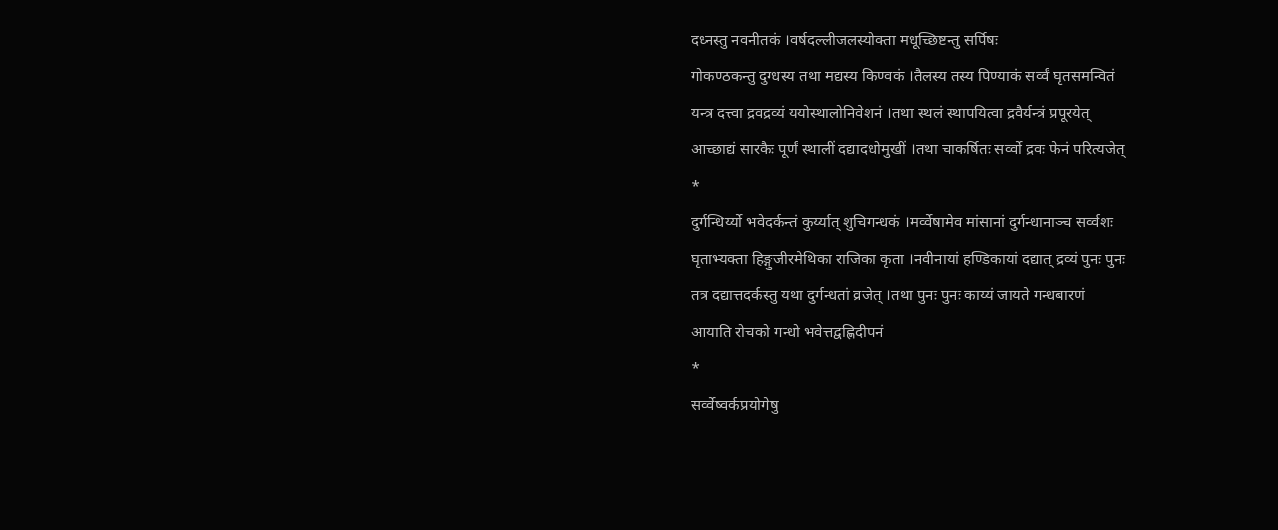दध्नस्तु नवनीतकं ।वर्षदल्लीजलस्योक्ता मधूच्छिष्टन्तु सर्पिषः
गोकण्ठकन्तु दुग्धस्य तथा मद्यस्य किण्वकं ।तैलस्य तस्य पिण्याकं सर्व्वं घृतसमन्वितं
यन्त्र दत्त्वा द्रवद्रव्यं ययोस्थालोनिवेशनं ।तथा स्थलं स्थापयित्वा द्रवैर्यन्त्रं प्रपूरयेत्
आच्छाद्यं सारकैः पूर्णं स्थालीं दद्यादधोमुखीं ।तथा चाकर्षितः सर्व्वो द्रवः फेनं परित्यजेत्
*
दुर्गन्धिर्य्यो भवेदर्कन्तं कुर्य्यात् शुचिगन्धकं ।मर्व्वेषामेव मांसानां दुर्गन्धानाञ्च सर्व्वशः
घृताभ्यक्ता हिङ्गुजीरमेथिका राजिका कृता ।नवीनायां हण्डिकायां दद्यात् द्रव्यं पुनः पुनः
तत्र दद्यात्तदर्कस्तु यथा दुर्गन्धतां व्रजेत् ।तथा पुनः पुनः काय्यं जायते गन्धबारणं
आयाति रोचको गन्धो भवेत्तद्वह्णिदीपनं
*
सर्व्वेष्वर्कप्रयोगेषु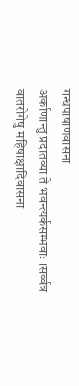गन्धपाषाणवासना
अर्काणान्तु प्रदातव्या ते भवन्त्यर्कसम्भवाः ।सर्व्वत्र वातरोगेषु महिषाक्षादिवासना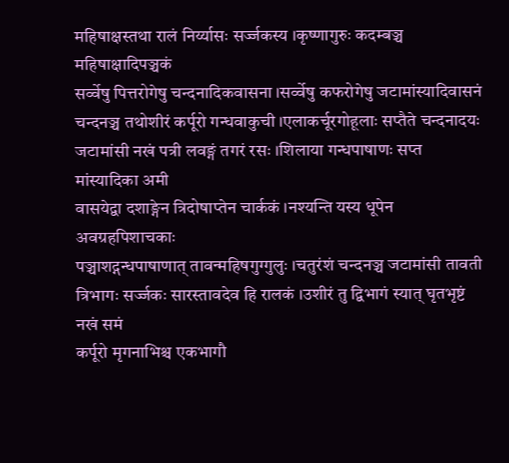महिषाक्षस्तथा रालं निर्य्यासः सर्ज्जकस्य ।कृष्णागुरुः कदम्बञ्च महिषाक्षादिपञ्चकं
सर्व्वेषु पित्तरोगेषु चन्दनादिकवासना ।सर्व्वेषु कफरोगेषु जटामांस्यादिवासनं
चन्दनञ्च तथोशीरं कर्पूरो गन्धवाकुची ।एलाकर्चूरगोहूलाः सप्तैते चन्दनादयः
जटामांसी नखं पत्री लवङ्गं तगरं रसः ।शिलाया गन्धपाषाणः सप्त मांस्यादिका अमी
वासयेद्वा दशाङ्गेन त्रिदोषाप्तेन चार्ककं ।नश्यन्ति यस्य धूपेन अवग्रहपिशाचकाः
पञ्चाशद्गन्धपाषाणात् तावन्महिषगुग्गुलुः ।चतुरंशं चन्दनञ्च जटामांसी तावती
त्रिभागः सर्ज्जकः सारस्तावदेव हि रालकं ।उशीरं तु द्विभागं स्यात् घृतभृष्टं नखं समं
कर्पूरो मृगनाभिश्च एकभागौ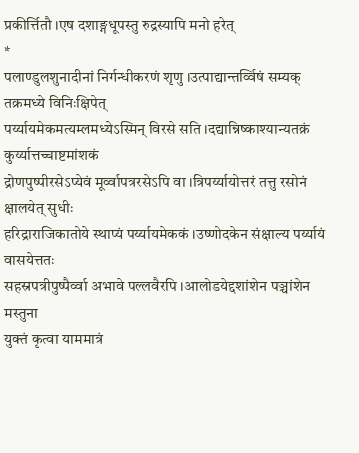प्रकीर्त्तितौ ।एष दशाङ्गधूपस्तु रुद्रस्यापि मनो हरेत्
*
पलाण्डुलशुनादीनां निर्गन्धीकरणं शृणु ।उत्पाद्यान्तर्व्विषं सम्यक् तक्रमध्ये विनिःक्षिपेत्
पर्य्यायमेकमत्यम्लमध्येऽस्मिन् विरसे सति ।दद्यान्निष्काश्यान्यतक्रं कुर्य्यात्तच्चाष्टमांशकं
द्रोणपुष्पीरसेऽप्येवं मूर्व्वापत्ररसेऽपि वा ।त्रिपर्य्यायोत्तरं तत्तु रसोनं क्षालयेत् सुधीः
हरिद्राराजिकातोये स्थाप्यं पर्य्यायमेककं ।उष्णोदकेन संक्षाल्य पर्य्यायं वासयेत्ततः
सहस्रपत्रीपुष्पैर्व्वा अभावे पल्लवैरपि ।आलोडयेद्दशांशेन पञ्चांशेन मस्तुना
युक्तं कृत्वा याममात्रं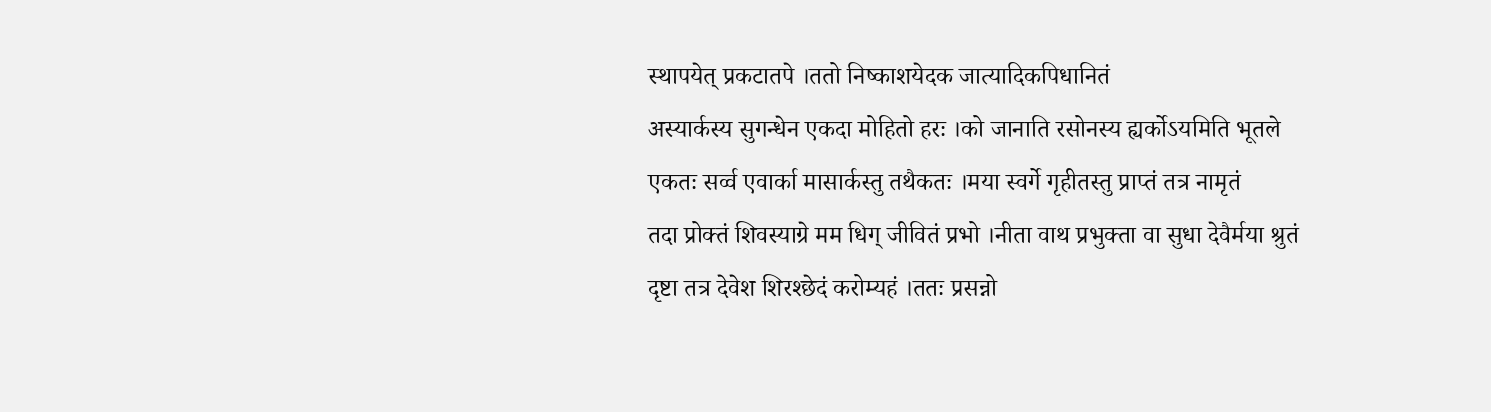स्थापयेत् प्रकटातपे ।ततो निष्काशयेदक जात्यादिकपिधानितं
अस्यार्कस्य सुगन्धेन एकदा मोहितो हरः ।को जानाति रसोनस्य ह्यर्कोऽयमिति भूतले
एकतः सर्व्व एवार्का मासार्कस्तु तथैकतः ।मया स्वर्गे गृहीतस्तु प्राप्तं तत्र नामृतं
तदा प्रोक्तं शिवस्याग्रे मम धिग् जीवितं प्रभो ।नीता वाथ प्रभुक्ता वा सुधा देवैर्मया श्रुतं
दृष्टा तत्र देवेश शिरश्छेदं करोम्यहं ।ततः प्रसन्नो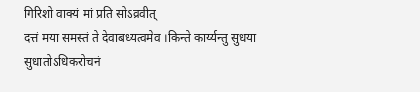गिरिशो वाक्यं मां प्रति सोऽव्रवीत्
दत्तं मया समस्तं ते देवाबध्यत्वमेव ।किन्ते कार्य्यन्तु सुधया सुधातोऽधिकरोचनं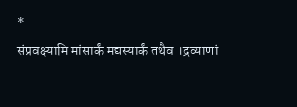*
संप्रवक्ष्यामि मांसार्कं मद्यस्यार्कं तथैव ।द्रव्याणां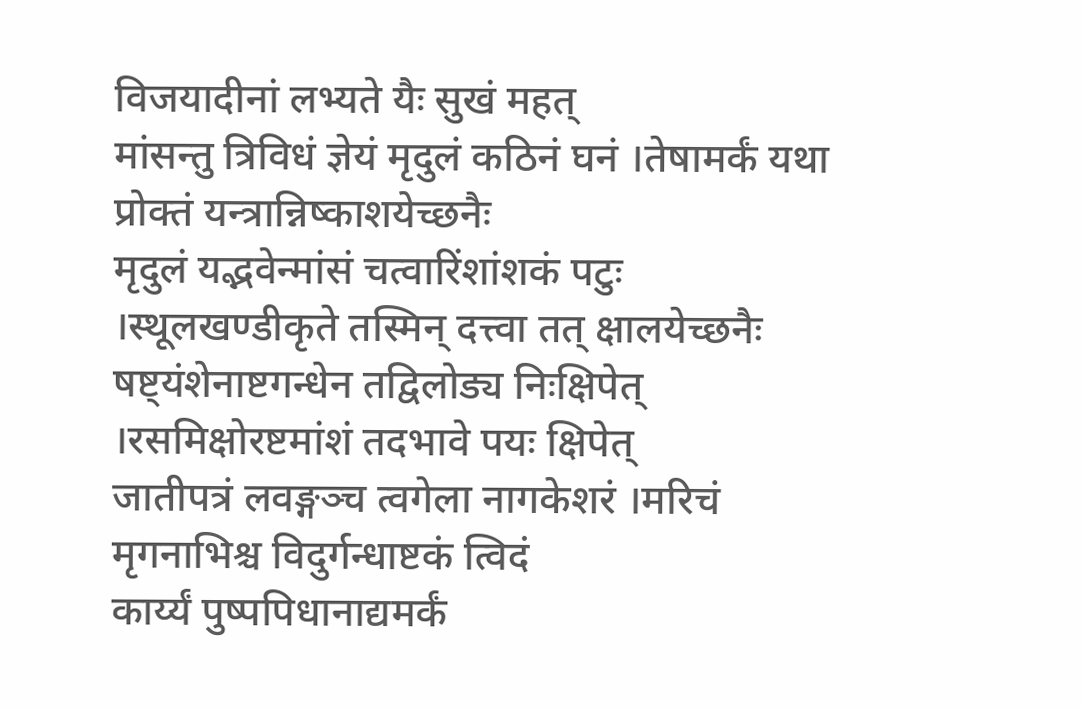विजयादीनां लभ्यते यैः सुखं महत्
मांसन्तु त्रिविधं ज्ञेयं मृदुलं कठिनं घनं ।तेषामर्कं यथा प्रोक्तं यन्त्रान्निष्काशयेच्छनैः
मृदुलं यद्भवेन्मांसं चत्वारिंशांशकं पटुः ।स्थूलखण्डीकृते तस्मिन् दत्त्वा तत् क्षालयेच्छनैः
षष्ट्यंशेनाष्टगन्धेन तद्विलोड्य निःक्षिपेत् ।रसमिक्षोरष्टमांशं तदभावे पयः क्षिपेत्
जातीपत्रं लवङ्गञ्च त्वगेला नागकेशरं ।मरिचं मृगनाभिश्च विदुर्गन्धाष्टकं त्विदं
कार्य्यं पुष्पपिधानाद्यमर्कं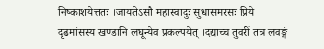निष्काशयेत्ततः ।जायतेऽसौ महास्वादुः सुधासमरसः प्रिये
दृढमांसस्य खण्डानि लघून्येव प्रकल्पयेत् ।दद्याच्च तुवरीं तत्र लवङ्गं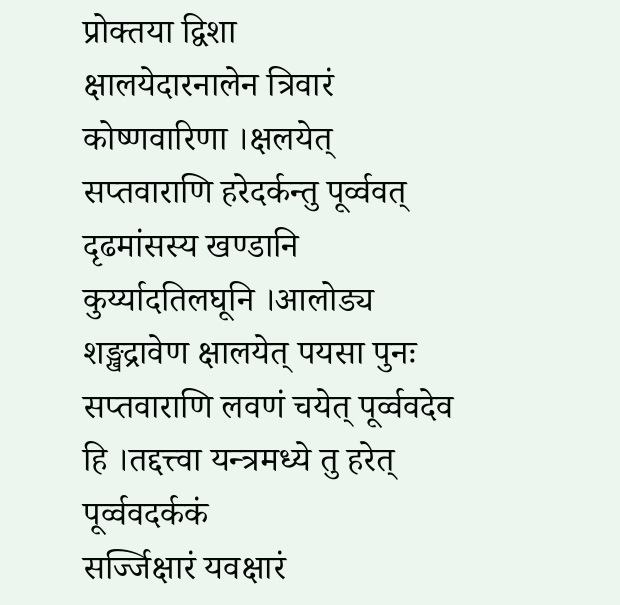प्रोक्तया द्विशा
क्षालयेदारनालेन त्रिवारं कोष्णवारिणा ।क्षलयेत् सप्तवाराणि हरेदर्कन्तु पूर्व्ववत्
दृढमांसस्य खण्डानि कुर्य्यादतिलघूनि ।आलोड्य शङ्खद्रावेण क्षालयेत् पयसा पुनः
सप्तवाराणि लवणं चयेत् पूर्व्ववदेव हि ।तद्दत्त्वा यन्त्रमध्ये तु हरेत् पूर्व्ववदर्ककं
सर्ज्जिक्षारं यवक्षारं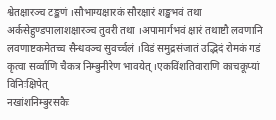श्वेतक्षारञ्च टङ्कणं ।सौभाग्यक्षारकं सौरक्षारं शङ्खभवं तथा
अर्कसेहुण्डपालाशक्षारञ्च तुवरी तथा ।अपामार्गभवं क्षारं तथाष्टौ लवणानि
लवणाष्टकमेतच्च सैन्धवञ्च सुवर्च्चलं ।विडं समुद्रसंजातं उद्भिदं रोमकं गडं
कृत्वा सर्व्वाणि चैकत्र निम्बुनीरेण भावयेत् ।एकविंशतिवाराणि काचकूप्यां विनिःक्षिपेत्
नखांशनिम्बुरसकैः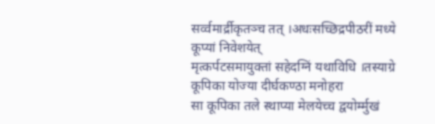सर्व्वमार्द्रीकृतञ्च तत् ।अधःसच्छिद्रपीठरीं मध्ये कूप्यां निवेशयेत्
मृत्कर्पटसमायुक्तां सहेदग्निं यथाविधि ।तस्याग्रे कूपिका योज्या दीर्घकण्ठा मनोहरा
सा कूपिका तले स्थाप्या मेलयेच्च द्वयोर्म्मुखं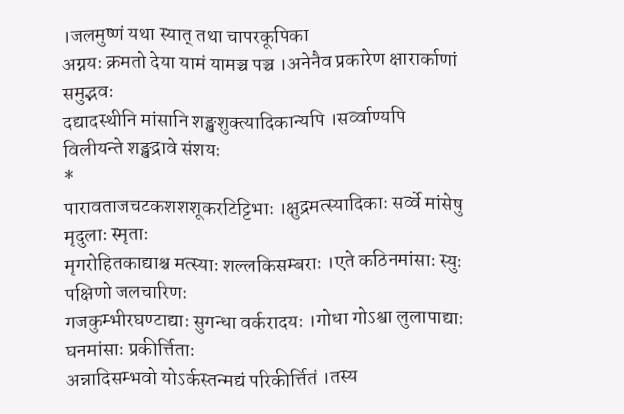।जलमुष्णं यथा स्यात् तथा चापरकूपिका
अग्नयः क्रमतो देया यामं यामञ्च पञ्च ।अनेनैव प्रकारेण क्षारार्काणां समुद्भवः
दद्यादस्थीनि मांसानि शङ्खशुक्त्यादिकान्यपि ।सर्व्वाण्यपि विलीयन्ते शङ्खद्रावे संशयः
*
पारावताजचटकशशशूकरटिट्टिभाः ।क्षुद्रमत्स्यादिकाः सर्व्वे मांसेषु मृदुलाः स्मृताः
मृगरोहितकाद्याश्च मत्स्याः शल्लकिसम्बराः ।एते कठिनमांसाः स्युः पक्षिणो जलचारिणः
गजकुम्भीरघण्टाद्याः सुगन्धा वर्करादयः ।गोधा गोऽश्वा लुलापाद्याः घनमांसाः प्रकीर्त्तिताः
अन्नादिसम्भवो योऽर्कस्तन्मद्यं परिकीर्त्तितं ।तस्य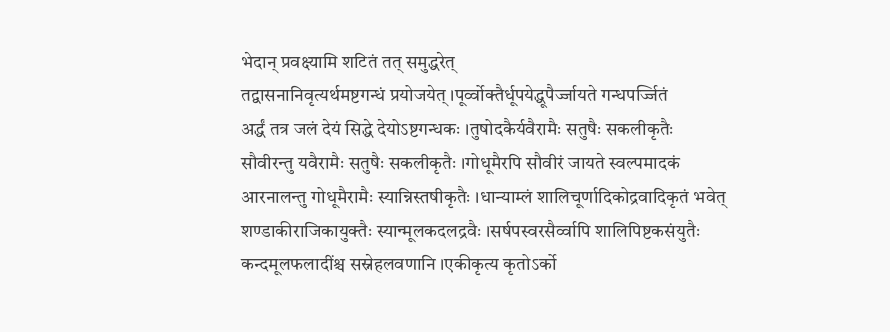भेदान् प्रवक्ष्यामि शटितं तत् समुद्धरेत्
तद्वासनानिवृत्यर्थमष्टगन्धं प्रयोजयेत् ।पूर्व्वोक्तैर्धूपयेद्धूपैर्ज्जायते गन्धपर्ज्जितं
अर्द्धं तत्र जलं देयं सिद्धे देयोऽष्टगन्धकः ।तुषोदकैर्यवैरामैः सतुषैः सकलीकृतैः
सौवीरन्तु यवैरामैः सतुषैः सकलीकृतैः ।गोधूमैरपि सौवीरं जायते स्वल्पमादकं
आरनालन्तु गोधूमैरामैः स्यान्निस्तषीकृतैः ।धान्याम्लं शालिचूर्णादिकोद्रवादिकृतं भवेत्
शण्डाकीराजिकायुक्तैः स्यान्मूलकदलद्रवैः ।सर्षपस्वरसैर्व्वापि शालिपिष्टकसंयुतैः
कन्दमूलफलादींश्च सस्नेहलवणानि ।एकीकृत्य कृतोऽर्को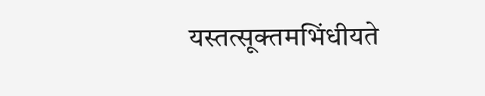यस्तत्सूक्तमभिंधीयते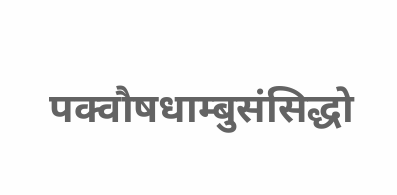पक्वौषधाम्बुसंसिद्धो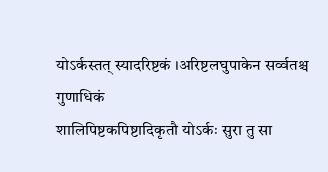योऽर्कस्तत् स्यादरिष्टकं ।अरिष्टलघुपाकेन सर्व्वतश्च गुणाधिकं
शालिपिष्टकपिष्टादिकृतौ योऽर्कः सुरा तु सा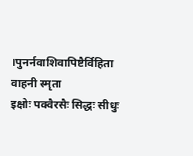।पुनर्नवाशिवापिष्टैर्विहिता वाहनी स्मृता
इक्षोः पक्वैरसैः सिद्धः सीधुः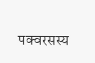पक्वरसस्य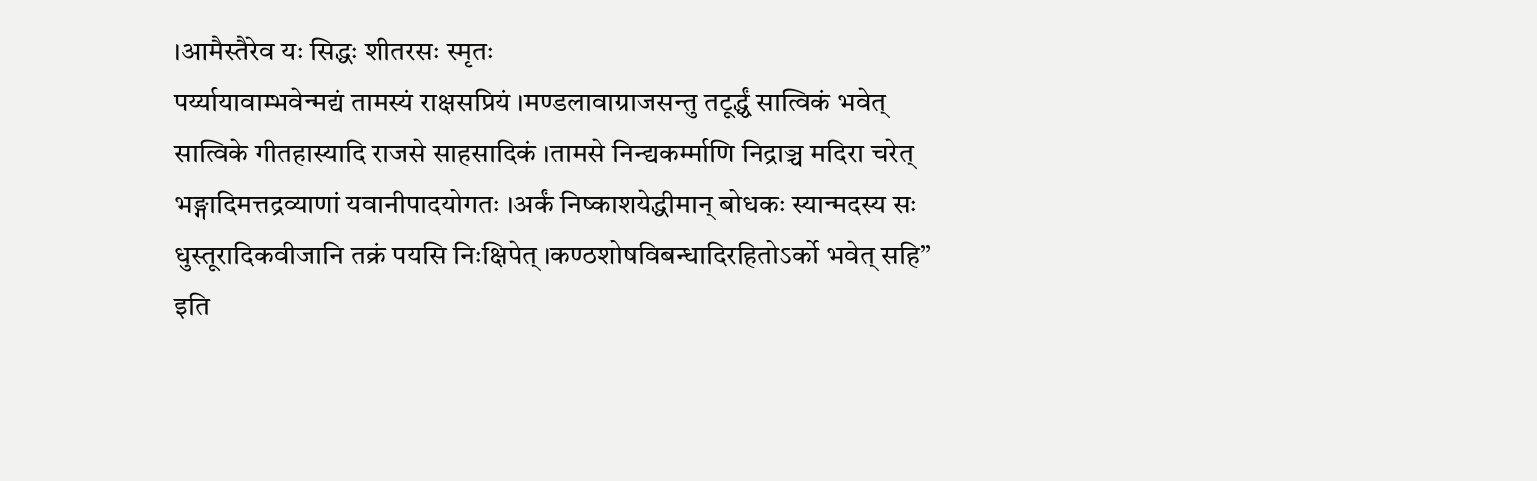।आमैस्तैरेव यः सिद्धः शीतरसः स्मृतः
पर्य्यायावाम्भवेन्मद्यं तामस्यं राक्षसप्रियं ।मण्डलावाग्राजसन्तु तटूर्द्ध्वं सात्विकं भवेत्
सात्विके गीतहास्यादि राजसे साहसादिकं ।तामसे निन्द्यकर्म्माणि निद्राञ्च मदिरा चरेत्
भङ्गादिमत्तद्रव्याणां यवानीपादयोगतः ।अर्कं निष्काशयेद्धीमान् बोधकः स्यान्मदस्य सः
धुस्तूरादिकवीजानि तक्रं पयसि निःक्षिपेत् ।कण्ठशोषविबन्धादिरहितोऽर्को भवेत् सहि”
इति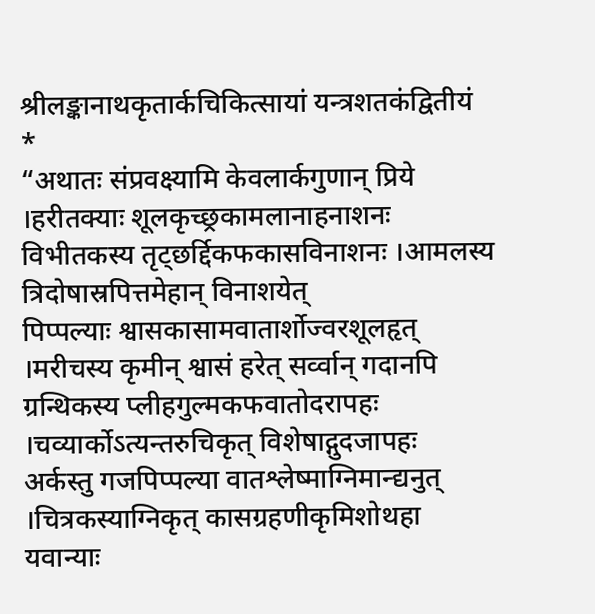श्रीलङ्कानाथकृतार्कचिकित्सायां यन्त्रशतकंद्वितीयं
*
“अथातः संप्रवक्ष्यामि केवलार्कगुणान् प्रिये ।हरीतक्याः शूलकृच्छ्रकामलानाहनाशनः
विभीतकस्य तृट्छर्द्दिकफकासविनाशनः ।आमलस्य त्रिदोषास्रपित्तमेहान् विनाशयेत्
पिप्पल्याः श्वासकासामवातार्शोज्वरशूलहृत् ।मरीचस्य कृमीन् श्वासं हरेत् सर्व्वान् गदानपि
ग्रन्थिकस्य प्लीहगुल्मकफवातोदरापहः ।चव्यार्कोऽत्यन्तरुचिकृत् विशेषाद्गुदजापहः
अर्कस्तु गजपिप्पल्या वातश्लेष्माग्निमान्द्यनुत् ।चित्रकस्याग्निकृत् कासग्रहणीकृमिशोथहा
यवान्याः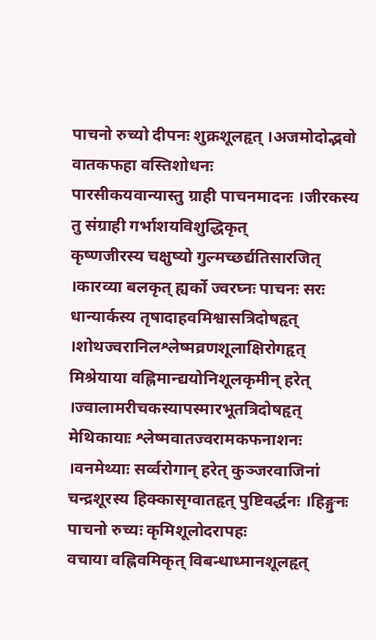पाचनो रुच्यो दीपनः शुक्रशूलहृत् ।अजमोदोद्भवो वातकफहा वस्तिशोधनः
पारसीकयवान्यास्तु ग्राही पाचनमादनः ।जीरकस्य तु संग्राही गर्भाशयविशुद्धिकृत्
कृष्णजीरस्य चक्षुष्यो गुल्मच्छर्द्यतिसारजित् ।कारव्या बलकृत् ह्यर्को ज्वरघ्नः पाचनः सरः
धान्यार्कस्य तृषादाहवमिश्वासत्रिदोषहृत् ।शोथज्वरानिलश्लेष्मव्रणशूलाक्षिरोगहृत्
मिश्रेयाया वह्निमान्द्ययोनिशूलकृमीन् हरेत् ।ज्वालामरीचकस्यापस्मारभूतत्रिदोषहृत्
मेथिकायाः श्लेष्मवातज्वरामकफनाशनः ।वनमेथ्याः सर्व्वरोगान् हरेत् कुञ्जरवाजिनां
चन्द्रशूरस्य हिक्कासृग्वातहृत् पुष्टिवर्द्धनः ।हिङ्गुनः पाचनो रुच्यः कृमिशूलोदरापहः
वचाया वह्निवमिकृत् विबन्धाध्मानशूलहृत्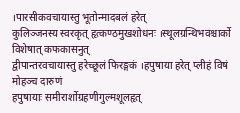।पारसीकवचायास्तु भूतोन्मादबलं हरेत्
कुलिञ्जनस्य स्वरकृत् हृत्कण्ठमुखशोधनः ।स्थूलग्रन्थिभवश्चार्को विशेषात् कफकासनुत्
द्वीपान्तरवचायास्तु हरेच्छूलं फिरङ्गकं ।हपुषाया हरेत् प्लीहं विषं मोहञ्च दारुणं
हपुषायाः समीरार्शोग्रहणीगुल्मशूलहृत्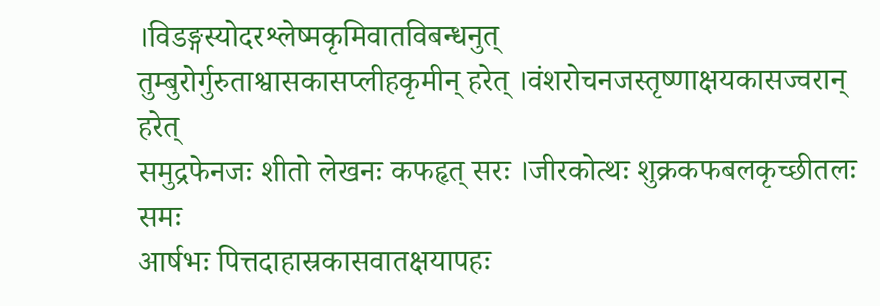।विडङ्गस्योदरश्लेष्मकृमिवातविबन्धनुत्
तुम्बुरोर्गुरुताश्वासकासप्लीहकृमीन् हरेत् ।वंशरोचनजस्तृष्णाक्षयकासज्वरान् हरेत्
समुद्रफेनजः शीतो लेखनः कफहृत् सरः ।जीरकोत्थः शुक्रकफबलकृच्छीतलः समः
आर्षभः पित्तदाहास्रकासवातक्षयापहः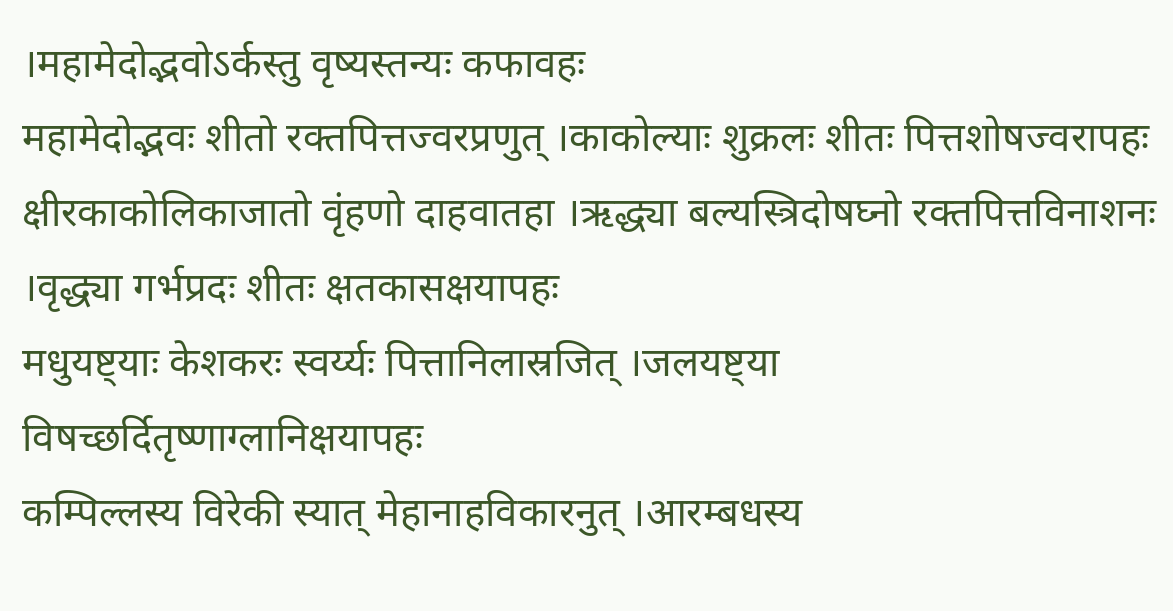।महामेदोद्भवोऽर्कस्तु वृष्यस्तन्यः कफावहः
महामेदोद्भवः शीतो रक्तपित्तज्वरप्रणुत् ।काकोल्याः शुक्रलः शीतः पित्तशोषज्वरापहः
क्षीरकाकोलिकाजातो वृंहणो दाहवातहा ।ऋद्ध्या बल्यस्त्रिदोषघ्नो रक्तपित्तविनाशनः ।वृद्ध्या गर्भप्रदः शीतः क्षतकासक्षयापहः
मधुयष्ट्याः केशकरः स्वर्य्यः पित्तानिलास्रजित् ।जलयष्ट्या विषच्छर्दितृष्णाग्लानिक्षयापहः
कम्पिल्लस्य विरेकी स्यात् मेहानाहविकारनुत् ।आरम्बधस्य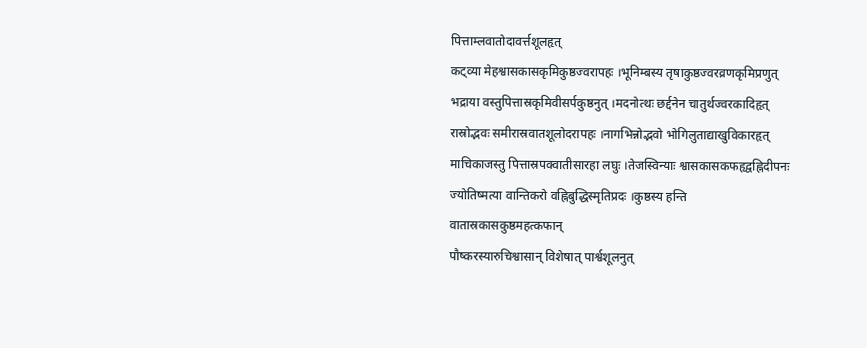पित्ताम्लवातोदावर्त्तशूलहृत्
कट्व्या मेहश्वासकासकृमिकुष्ठज्वरापहः ।भूनिम्बस्य तृषाकुष्ठज्वरव्रणकृमिप्रणुत्
भद्राया वस्तुपित्तास्रकृमिवीसर्पकुष्ठनुत् ।मदनोत्थः छर्द्दनेन चातुर्थज्वरकादिहृत्
रास्रोद्भवः समीरास्रवातशूलोदरापहः ।नागभिन्नोद्भवो भोगिलुताद्याखुविकारहृत्
माचिकाजस्तु पित्तास्रपक्वातीसारहा लघुः ।तेजस्विन्याः श्वासकासकफहृद्वह्निदीपनः
ज्योतिष्मत्या वान्तिकरो वह्निबुद्धिस्मृतिप्रदः ।कुष्ठस्य हन्ति वातास्रकासकुष्ठमहत्कफान्
पौष्करस्यारुचिश्वासान् विशेषात् पार्श्वशूलनुत्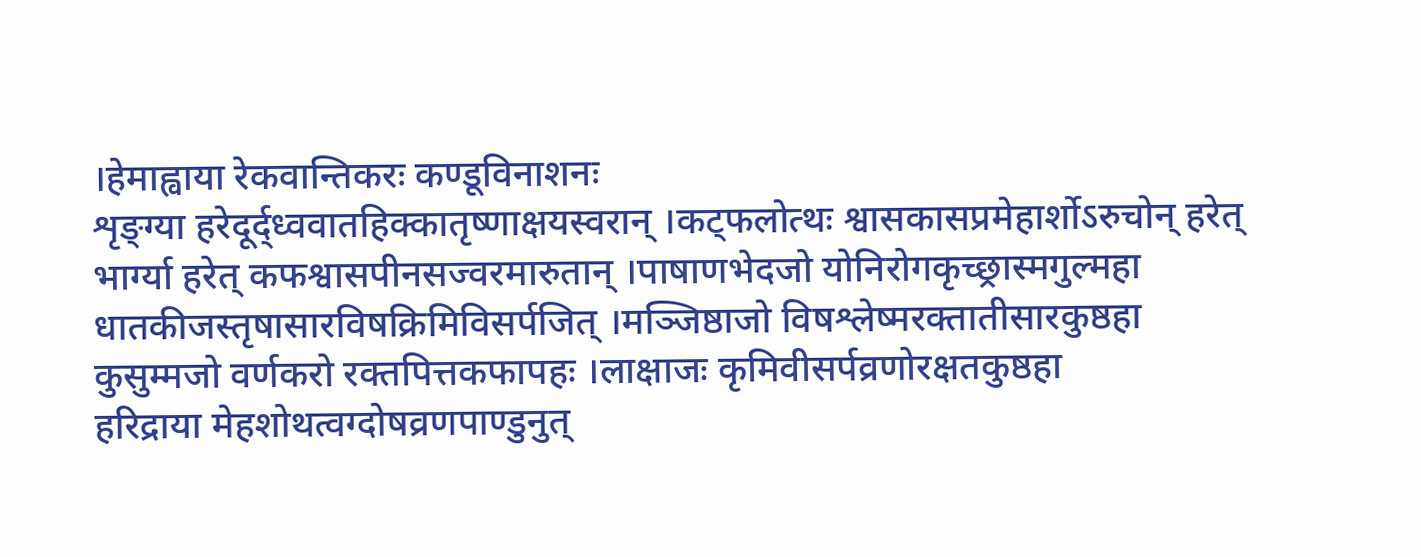।हेमाह्वाया रेकवान्तिकरः कण्डूविनाशनः
शृङ्ग्या हरेदूर्द्ध्ववातहिक्कातृष्णाक्षयस्वरान् ।कट्फलोत्थः श्वासकासप्रमेहार्शोऽरुचोन् हरेत्
भार्ग्या हरेत् कफश्वासपीनसज्वरमारुतान् ।पाषाणभेदजो योनिरोगकृच्छ्रास्मगुल्महा
धातकीजस्तृषासारविषक्रिमिविसर्पजित् ।मञ्जिष्ठाजो विषश्लेष्मरक्तातीसारकुष्ठहा
कुसुम्मजो वर्णकरो रक्तपित्तकफापहः ।लाक्षाजः कृमिवीसर्पव्रणोरक्षतकुष्ठहा
हरिद्राया मेहशोथत्वग्दोषव्रणपाण्डुनुत्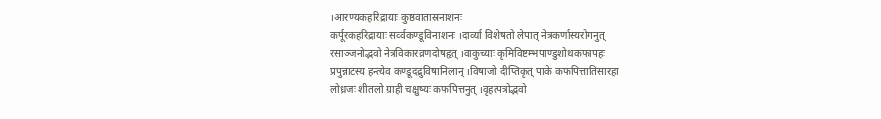।आरण्यकहरिद्रायाः कुष्ठवातास्रनाशनः
कर्पूरकहरिद्रायाः सर्व्वकण्डूविनाशनः ।दार्व्या विशेषतो लेपात् नेत्रकर्णास्यरोगनुत्
रसाञ्जनोद्भवो नेत्रविकारव्रणदोषहृत् ।वाकुच्याः कृमिविष्टम्भपाण्डुशोथकफापहः
प्रपुन्नाटस्य हन्त्येव कण्डूदद्रुविषानिलान् ।विषाजो दीप्तिकृत् पाके कफपित्तातिसारहा
लोध्रजः शीतलो ग्राही चक्षुष्यः कफपित्तनुत् ।वृहत्पत्रोद्भवो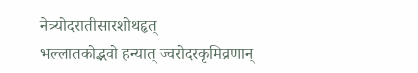नेत्र्योदरातीसारशोथहृत्
भल्लातकोद्भवो हन्यात् ज्वरोदरकृमिव्रणान्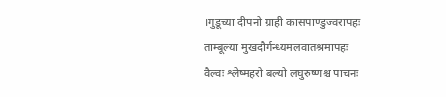।गुडूच्या दीपनो ग्राही कासपाण्डुज्वरापहः
ताम्बूल्या मुखदौर्गन्ध्यमलवातश्रमापहः
वैल्वः श्लेष्महरो बल्यो लघुरुष्णश्च पाचनः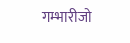गम्भारीजो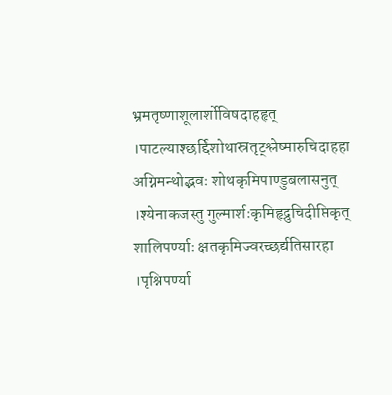भ्रमतृष्णाशूलार्शोविषदाहहृत् ।पाटल्याश्छर्द्दिशोथास्रतृट्श्लेष्मारुचिदाहहा
अग्निमन्थोद्भवः शोथकृमिपाण्डुबलासनुत् ।श्येनाकजस्तु गुल्मार्शःकृमिहृद्रुचिदीप्तिकृत्
शालिपर्ण्याः क्षतकृमिज्वरच्छर्द्यतिसारहा ।पृश्निपर्ण्या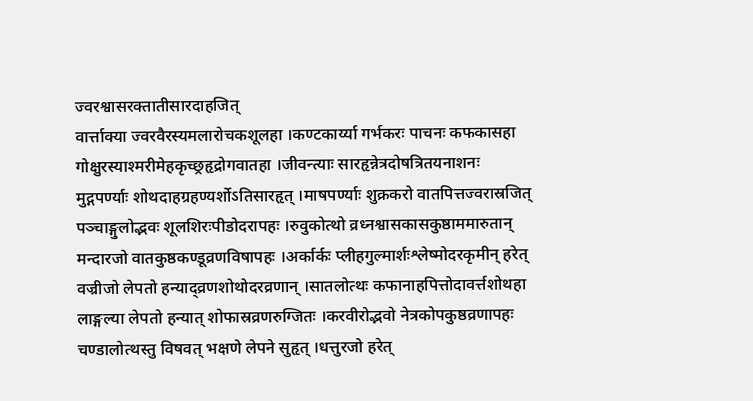ज्वरश्वासरक्तातीसारदाहजित्
वार्त्ताक्या ज्वरवैरस्यमलारोचकशूलहा ।कण्टकार्य्या गर्भकरः पाचनः कफकासहा
गोक्षुरस्याश्मरीमेहकृच्छ्रहृद्रोगवातहा ।जीवन्त्याः सारहृन्नेत्रदोषत्रितयनाशनः
मुद्गपर्ण्याः शोथदाहग्रहण्यर्शोऽतिसारहृत् ।माषपर्ण्याः शुक्रकरो वातपित्तज्वरास्रजित्
पञ्चाङ्गुलोद्भवः शूलशिरःपीडोदरापहः ।रुवुकोत्थो व्रध्नश्वासकासकुष्ठाममारुतान्
मन्दारजो वातकुष्ठकण्डूव्रणविषापहः ।अर्कार्कः प्लीहगुल्मार्शःश्लेष्मोदरकृमीन् हरेत्
वज्रीजो लेपतो हन्याद्व्रणशोथोदरव्रणान् ।सातलोत्थः कफानाहपित्तोदावर्त्तशोथहा
लाङ्गल्या लेपतो हन्यात् शोफास्रव्रणरुग्जितः ।करवीरोद्भवो नेत्रकोपकुष्ठव्रणापहः
चण्डालोत्थस्तु विषवत् भक्षणे लेपने सुहृत् ।धत्तुरजो हरेत्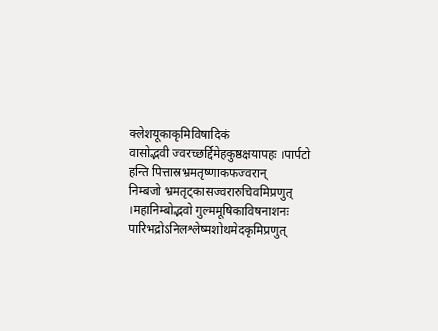क्लेशयूकाकृमिविषादिकं
वासोद्भवी ज्वरच्छर्द्दिमेहकुष्ठक्षयापहः ।पार्पटो हन्ति पित्तास्रभ्रमतृष्णाकफज्वरान्
निम्बजो भ्रमतृट्कासज्वरारुचिवमिप्रणुत् ।महानिम्बोद्भवो गुल्ममूषिकाविषनाशनः
पारिभद्रोऽनिलश्लेष्मशोथमेदकृमिप्रणुत्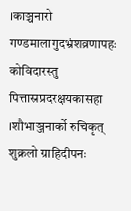।काञ्चनारो गण्डमालागुदभ्रंशव्रणापहः
कोविदारस्तु पित्तास्रप्रदरक्षयकासहा ।शौभाञ्जनार्को रुचिकृत् शुक्रलो ग्राहिदीपनः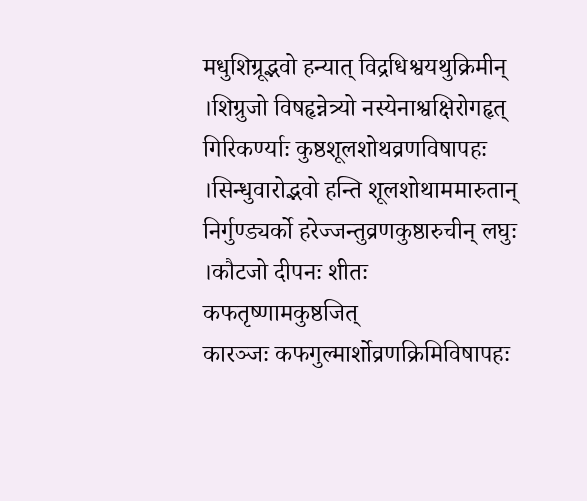मधुशिग्रूद्भवो हन्यात् विद्रधिश्वयथुक्रिमीन् ।शिग्रुजो विषहृन्नेत्र्यो नस्येनाश्वक्षिरोगहृत्
गिरिकर्ण्याः कुष्ठशूलशोथव्रणविषापहः ।सिन्धुवारोद्भवो हन्ति शूलशोथाममारुतान्
निर्गुण्ड्यर्को हरेज्जन्तुव्रणकुष्ठारुचीन् लघुः ।कौटजो दीपनः शीतः कफतृष्णामकुष्ठजित्
कारञ्जः कफगुल्मार्शोव्रणक्रिमिविषापहः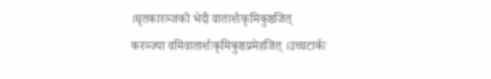।घृतकारञ्जको भेदी वातार्शःकृमिकुष्ठजित्
करञ्ज्या वमिवातार्शःकृमिकुष्ठप्रमेहजित् ।उच्चटार्कः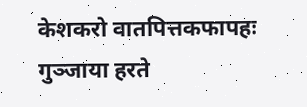केशकरो वातपित्तकफापहः
गुञ्जाया हरते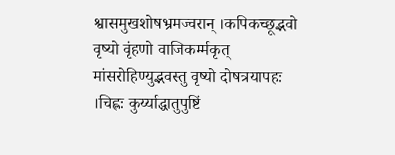श्वासमुखशोषभ्रमज्वरान् ।कपिकच्छूद्भवो वृष्यो वृंहणो वाजिकर्म्मकृत्
मांसरोहिण्युद्भवस्तु वृष्यो दोषत्रयापहः ।चिह्लः कुर्य्याद्धातुपुष्टिं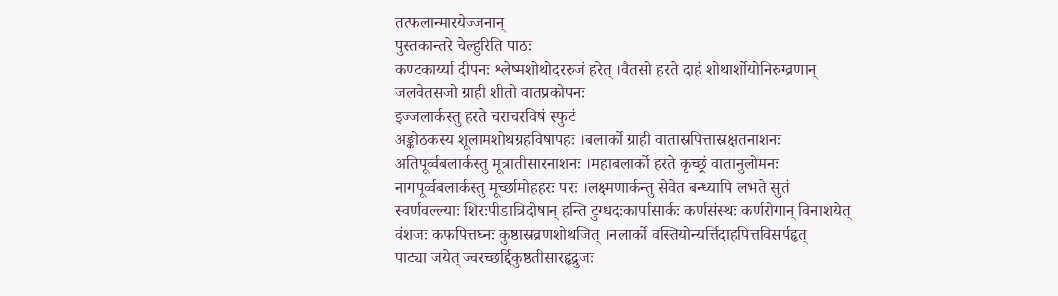तत्फलान्मारयेज्जनान्
पुस्तकान्तरे चेल्हुरिति पाठः
कण्टकार्य्या दीपनः श्लेष्मशोथोदररुजं हरेत् ।वैतसो हरते दाहं शोथार्शोयोनिरुग्व्रणान्
जलवेतसजो ग्राही शीतो वातप्रकोपनः
इज्जलार्कस्तु हरते चराचरविषं स्फुटं
अङ्कोठकस्य शूलामशोथग्रहविषापहः ।बलार्को ग्राही वातास्रपित्तास्रक्षतनाशनः
अतिपूर्व्वबलार्कस्तु मूत्रातीसारनाशनः ।महाबलार्को हरते कृच्छ्रं वातानुलोमनः
नागपूर्व्वबलार्कस्तु मूर्च्छामोहहरः परः ।लक्ष्मणार्कन्तु सेवेत बन्ध्यापि लभते सुतं
स्वर्णवल्ल्याः शिरःपीडात्रिदोषान् हन्ति टुग्धदःकार्पासार्कः कर्णसंस्थः कर्णरोगान् विनाशयेत्
वंशजः कफपित्तघ्नः कुष्ठास्रव्रणशोथजित् ।नलार्को वस्तियोन्यर्त्तिदाहपित्तविसर्पहृत्
पाट्या जयेत् ज्वरच्छर्द्दिकुष्ठतीसारहृद्रुजः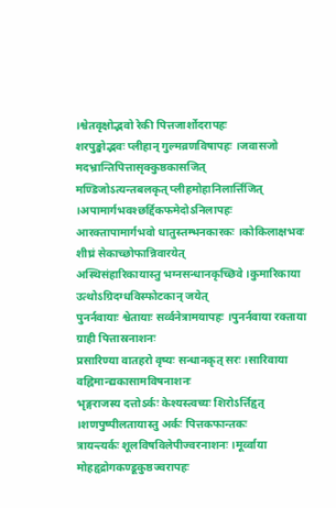।श्वेतवृक्षोद्भवो रेकी पित्तजार्शोदरापहः
शरपुङ्खोद्भवः प्लीहान् गुल्मव्रणविषापहः ।जवासजो मदभ्रान्तिपित्तासृक्कुष्ठकासजित्
मण्डिजोऽत्यन्तबलकृत् प्लीहमोहानिलार्त्तिजित् ।अपामार्गभवश्छर्द्दिकफमेदोऽनिलापहः
आरक्तापामार्गभवो धातुस्तम्भनकारकः ।कोकिलाक्षभवः शीघ्रं सेकाच्छोफान्निवारयेत्
अस्थिसंहारिकायास्तु भग्नसन्धानकृच्छिवे ।कुमारिकाया उत्थोऽग्रिदग्धविस्फोटकान् जयेत्
पुनर्नवायाः श्वेतायाः सर्व्वनेत्रामयापहः ।पुनर्नवाया रक्ताया ग्राही पित्तास्रनाशनः
प्रसारिण्या वातहरो वृष्यः सन्धानकृत् सरः ।सारिवाया वह्निमान्द्यकासामविषनाशनः
भृङ्गराजस्य दत्तोऽर्कः केश्यस्त्वच्यः शिरोऽर्त्तिहृत् ।शणपुष्पीलतायास्तु अर्कः पित्तकफान्तकः
त्रायन्त्यर्कः शूलविषविलेपीज्वरनाशनः ।मूर्व्वाया मोहहृद्रोगकण्डूकुष्ठज्वरापहः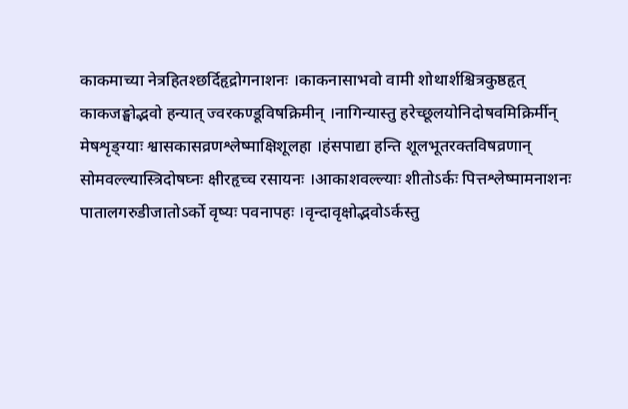काकमाच्या नेत्रहितश्छर्दिहृद्रोगनाशनः ।काकनासाभवो वामी शोथार्शश्चित्रकुष्ठहृत्
काकजङ्घोद्भवो हन्यात् ज्वरकण्डूविषक्रिमीन् ।नागिन्यास्तु हरेच्छूलयोनिदोषवमिक्रिर्मीन्
मेषशृङ्ग्याः श्वासकासव्रणश्लेष्माक्षिशूलहा ।हंसपाद्या हन्ति शूलभूतरक्तविषव्रणान्
सोमवल्ल्यास्त्रिदोषघ्नः क्षीरहृच्च रसायनः ।आकाशवल्ल्याः शीतोऽर्कः पित्तश्लेष्मामनाशनः
पातालगरुडीजातोऽर्को वृष्यः पवनापहः ।वृन्दावृक्षोद्भवोऽर्कस्तु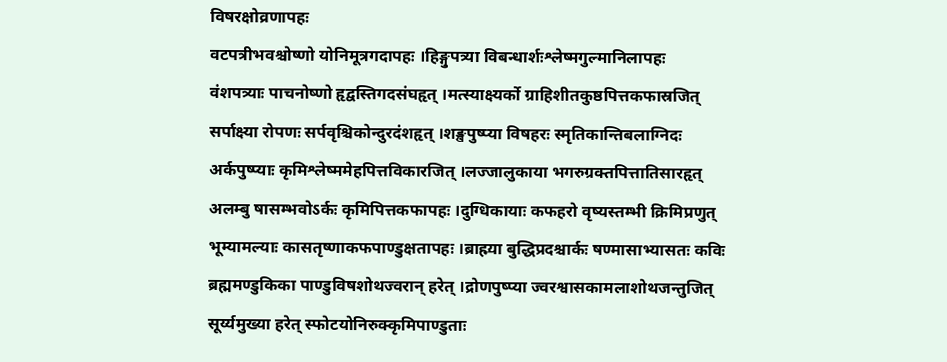विषरक्षोव्रणापहः
वटपत्रीभवश्चोष्णो योनिमूत्रगदापहः ।हिङ्गुपत्र्या विबन्धार्शःश्लेष्मगुल्मानिलापहः
वंशपत्र्याः पाचनोष्णो हृद्वस्तिगदसंघहृत् ।मत्स्याक्ष्यर्को ग्राहिशीतकुष्ठपित्तकफास्रजित्
सर्पाक्ष्या रोपणः सर्पवृश्चिकोन्दुरदंशहृत् ।शङ्खपुष्प्या विषहरः स्मृतिकान्तिबलाग्निदः
अर्कपुष्प्याः कृमिश्लेष्ममेहपित्तविकारजित् ।लज्जालुकाया भगरुग्रक्तपित्तातिसारहृत्
अलम्बु षासम्भवोऽर्कः कृमिपित्तकफापहः ।दुग्धिकायाः कफहरो वृष्यस्तम्भी क्रिमिप्रणुत्
भूम्यामल्याः कासतृष्णाकफपाण्डुक्षतापहः ।ब्राह्म्या बुद्धिप्रदश्चार्कः षण्मासाभ्यासतः कविः
ब्रह्ममण्डुकिका पाण्डुविषशोथज्वरान् हरेत् ।द्रोणपुष्प्या ज्वरश्वासकामलाशोथजन्तुजित्
सूर्य्यमुख्या हरेत् स्फोटयोनिरुक्कृमिपाण्डुताः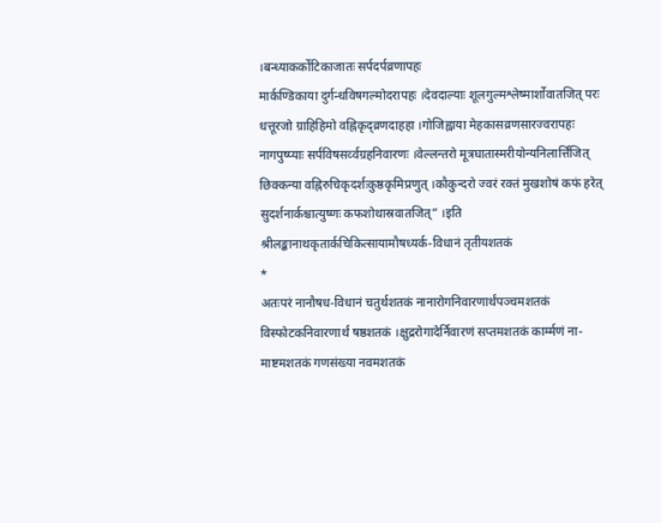।बन्ध्याकर्कोटिकाजातः सर्पदर्पव्रणापहः
मार्कण्डिकाया दुर्गन्धविषगल्मोदरापहः ।देवदाल्याः शूलगुल्मश्लेष्मार्शोवातजित् परः
धत्तूरजो ग्राहिहिमो वह्निकृद्व्रणदाहहा ।गोजिह्वाया मेहकासव्रणसारज्वरापहः
नागपुष्प्याः सर्पविषसर्व्वग्रहनिवारणः ।वेल्लन्तरो मूत्रघातास्मरीयोन्यनिलार्त्तिजित्
छिक्कन्या वह्निरुचिकृदर्शःकुष्ठकृमिप्रणुत् ।कौकुन्दरो ज्वरं रक्तं मुखशोषं कफं हरेत्
सुदर्शनार्कश्चात्युष्णः कफशोथास्रवातजित्” ।इति श्रीलङ्कानाथकृतार्कचिकित्सायामौषध्यर्क-विधानं तृतीयशतकं
*
अतःपरं नानौषध-विधानं चतुर्थशतकं नानारोगनिवारणार्थंपञ्चमशतकं विस्फोटकनिवारणार्थं षष्ठशतकं ।क्षुद्ररोगादेर्निवारणं सप्तमशतकं कार्म्मणं ना-माष्टमशतकं गणसंख्या नवमशतकं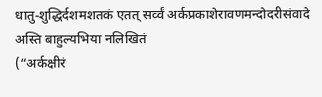धातु-शुद्धिर्दशमशतकं एतत् सर्व्वं अर्कप्रकाशेरावणमन्दोदरीसंवादे अस्ति बाहुल्यभिया नलिखितं
(“अर्कक्षीरं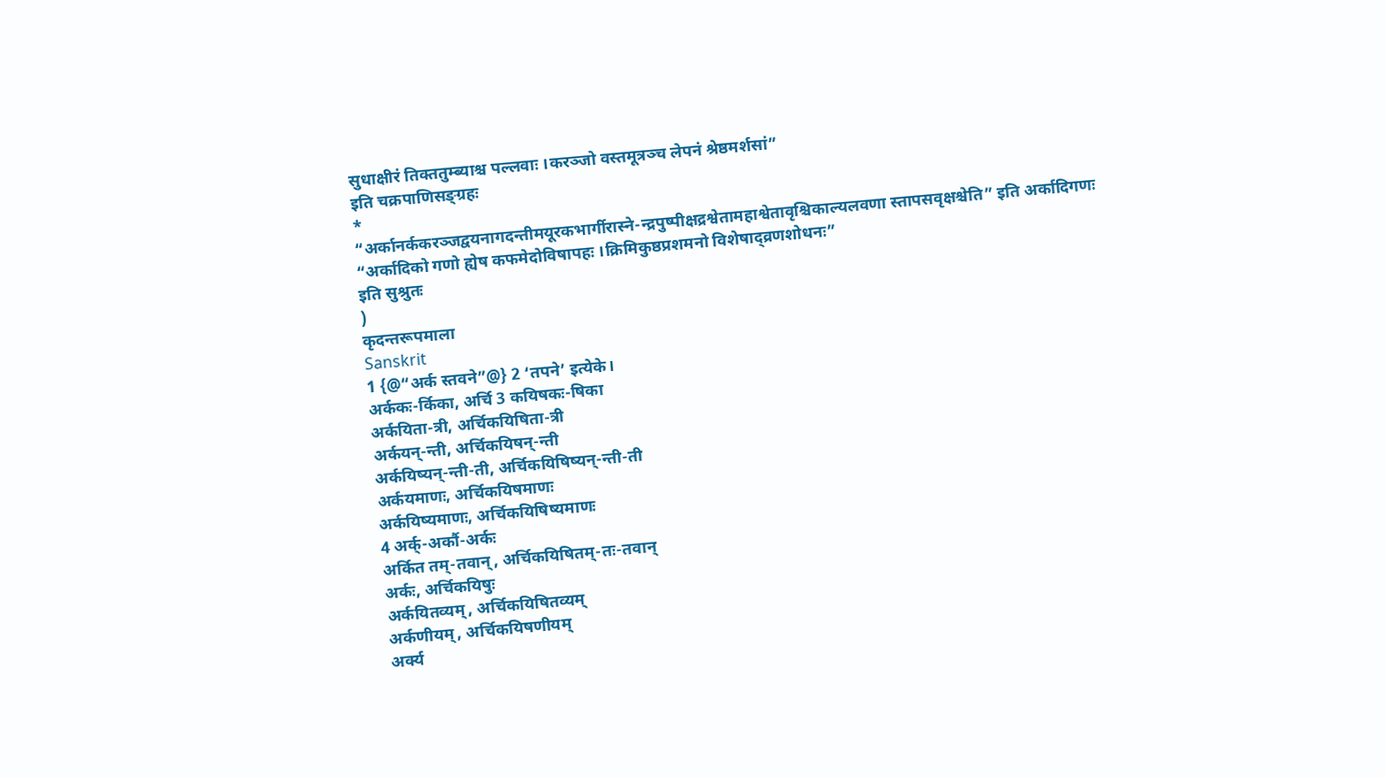सुधाक्षीरं तिक्ततुम्ब्याश्च पल्लवाः ।करञ्जो वस्तमूत्रञ्च लेपनं श्रेष्ठमर्शसां”
इति चक्रपाणिसङ्ग्रहः
*
“अर्कानर्ककरञ्जद्वयनागदन्तीमयूरकभार्गीरास्ने-न्द्रपुष्पीक्षद्रश्वेतामहाश्वेतावृश्चिकाल्यलवणा स्तापसवृक्षश्चेति” इति अर्कादिगणः
“अर्कादिको गणो ह्येष कफमेदोविषापहः ।क्रिमिकुष्ठप्रशमनो विशेषाद्व्रणशोधनः”
इति सुश्रुतः
)
कृदन्तरूपमाला
Sanskrit
1 {@“अर्क स्तवने”@} 2 ‘तपने’ इत्येके।
अर्ककः-र्किका, अर्चि 3 कयिषकः-षिका
अर्कयिता-त्री, अर्चिकयिषिता-त्री
अर्कयन्-न्ती, अर्चिकयिषन्-न्ती
अर्कयिष्यन्-न्ती-ती, अर्चिकयिषिष्यन्-न्ती-ती
अर्कयमाणः, अर्चिकयिषमाणः
अर्कयिष्यमाणः, अर्चिकयिषिष्यमाणः
4 अर्क्-अर्कौ-अर्कः
अर्कित तम्-तवान्, अर्चिकयिषितम्-तः-तवान्
अर्कः, अर्चिकयिषुः
अर्कयितव्यम्, अर्चिकयिषितव्यम्
अर्कणीयम्, अर्चिकयिषणीयम्
अर्क्य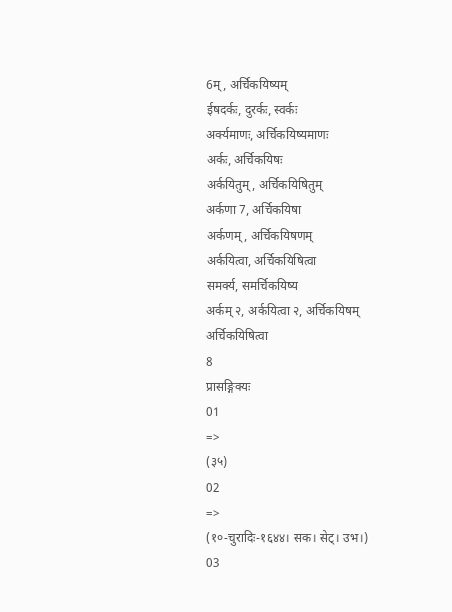6म्, अर्चिकयिष्यम्
ईषदर्कः, दुरर्कः, स्वर्कः
अर्क्यमाणः, अर्चिकयिष्यमाणः
अर्कः, अर्चिकयिषः
अर्कयितुम्, अर्चिकयिषितुम्
अर्कणा 7, अर्चिकयिषा
अर्कणम्, अर्चिकयिषणम्
अर्कयित्वा, अर्चिकयिषित्वा
समर्क्य, समर्चिकयिष्य
अर्कम् २, अर्कयित्वा २, अर्चिकयिषम्
अर्चिकयिषित्वा
8
प्रासङ्गिक्यः
01
=>
(३५)
02
=>
(१०-चुरादिः-१६४४। सक। सेट्। उभ।)
03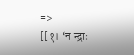=>
[[१। ‘न न्द्राः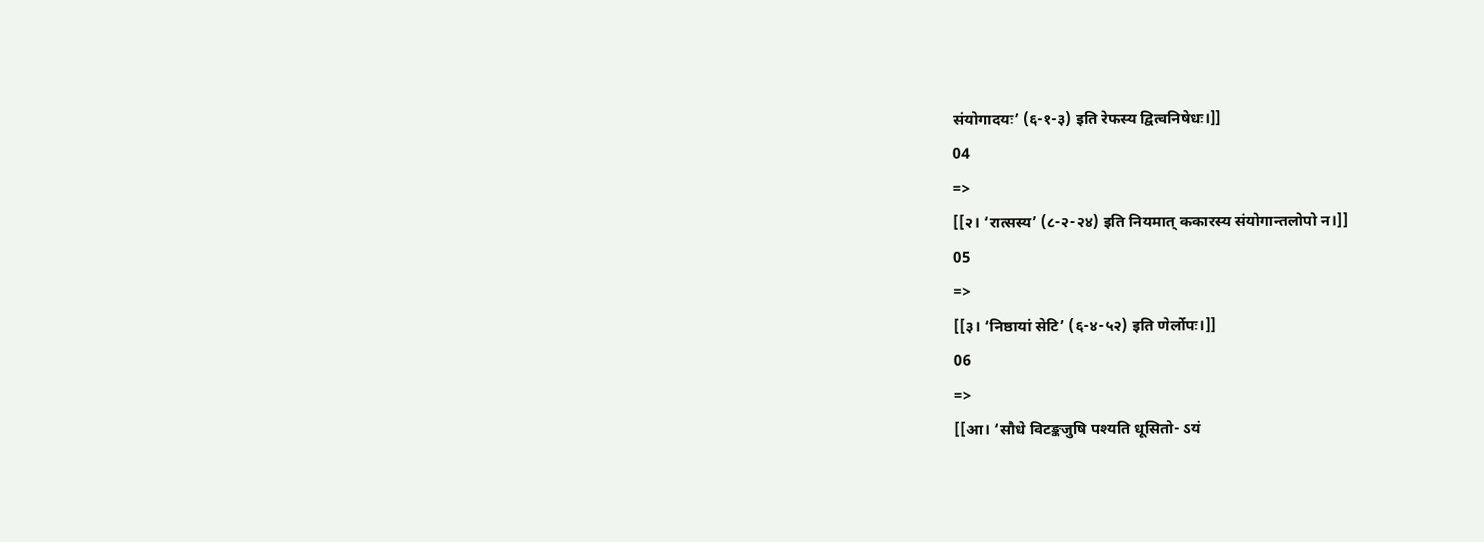संयोगादयः’ (६-१-३) इति रेफस्य द्वित्वनिषेधः।]]
04
=>
[[२। ‘रात्सस्य’ (८-२-२४) इति नियमात् ककारस्य संयोगान्तलोपो न।]]
05
=>
[[३। ‘निष्ठायां सेटि’ (६-४-५२) इति णेर्लोपः।]]
06
=>
[[आ। ‘सौधे विटङ्कजुषि पश्यति धूसितो- ऽयं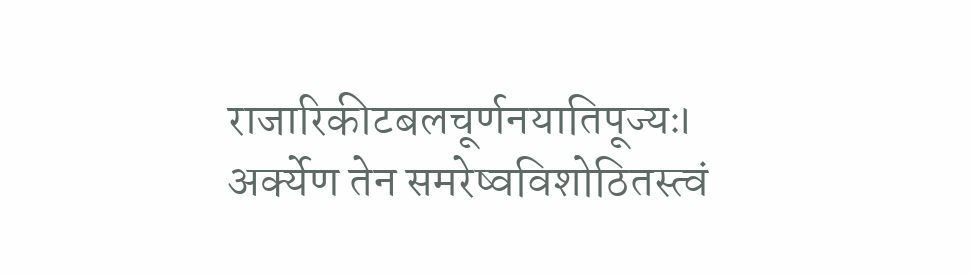राजारिकीटबलचूर्णनयातिपूज्यः। अर्क्येण तेन समरेष्वविशोठितस्त्वं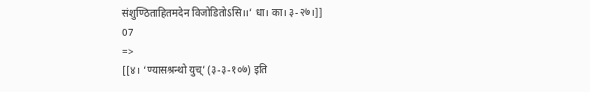संशुण्ठिताहितमदेन विजोडितोऽसि।।’ धा। का। ३-२७।]]
07
=>
[[४। ‘ण्यासश्रन्थो युच्’ (३-३-१०७) इति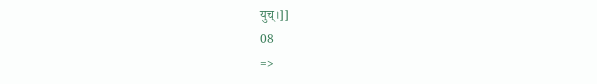युच्।]]
08
=>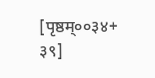[पृष्ठम्००३४+ ३९]